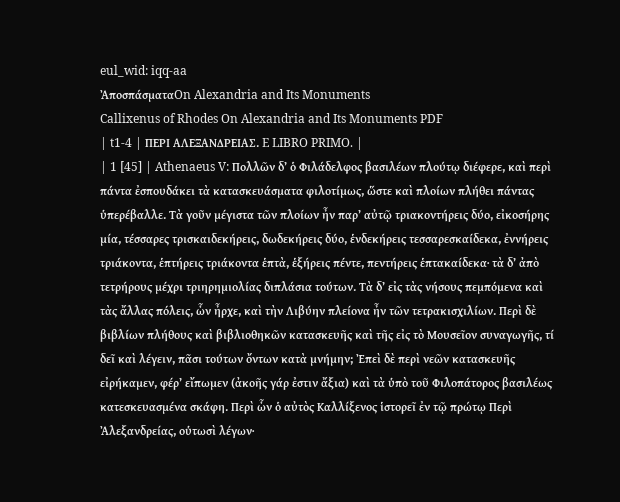eul_wid: iqq-aa
ἈποσπάσματαOn Alexandria and Its Monuments
Callixenus of Rhodes On Alexandria and Its Monuments PDF
| t1-4 | ΠΕΡΙ ΑΛΕΞΑΝΔΡΕΙΑΣ. E LIBRO PRIMO. |
| 1 [45] | Athenaeus V: Πολλῶν δ’ ὁ Φιλάδελφος βασιλέων πλούτῳ διέφερε, καὶ περὶ πάντα ἐσπουδάκει τὰ κατασκευάσματα φιλοτίμως, ὥστε καὶ πλοίων πλήθει πάντας ὑπερέβαλλε. Τὰ γοῦν μέγιστα τῶν πλοίων ἦν παρ’ αὐτῷ τριακοντήρεις δύο, εἰκοσήρης μία, τέσσαρες τρισκαιδεκήρεις, δωδεκήρεις δύο, ἑνδεκήρεις τεσσαρεσκαίδεκα, ἐννήρεις τριάκοντα, ἑπτήρεις τριάκοντα ἑπτὰ, ἑξήρεις πέντε, πεντήρεις ἑπτακαίδεκα· τὰ δ’ ἀπὸ τετρήρους μέχρι τριηρημιολίας διπλάσια τούτων. Τὰ δ’ εἰς τὰς νήσους πεμπόμενα καὶ τὰς ἄλλας πόλεις, ὧν ἦρχε, καὶ τὴν Λιβύην πλείονα ἦν τῶν τετρακισχιλίων. Περὶ δὲ βιβλίων πλήθους καὶ βιβλιοθηκῶν κατασκευῆς καὶ τῆς εἰς τὸ Μουσεῖον συναγωγῆς, τί δεῖ καὶ λέγειν, πᾶσι τούτων ὄντων κατὰ μνήμην; Ἐπεὶ δὲ περὶ νεῶν κατασκευῆς εἰρήκαμεν, φέρ’ εἴπωμεν (ἀκοῆς γάρ ἐστιν ἄξια) καὶ τὰ ὑπὸ τοῦ Φιλοπάτορος βασιλέως κατεσκευασμένα σκάφη. Περὶ ὧν ὁ αὐτὸς Καλλίξενος ἱστορεῖ ἐν τῷ πρώτῳ Περὶ Ἀλεξανδρείας, οὑτωσὶ λέγων·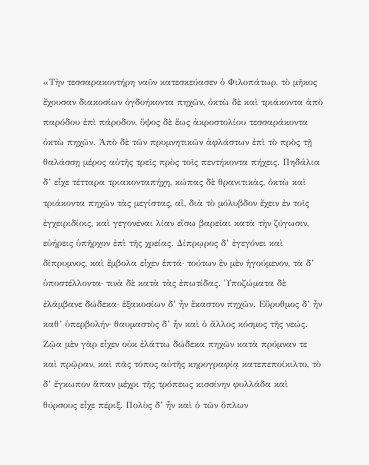«Τὴν τεσσαρακοντήρη ναῦν κατεσκεύασεν ὁ Φιλοπάτωρ, τὸ μῆκος ἔχουσαν διακοσίων ὀγδοήκοντα πηχῶν, ὀκτὼ δὲ καὶ τριάκοντα ἀπὸ παρόδου ἐπὶ πάροδον, ὕψος δὲ ἕως ἀκροστολίου τεσσαράκοντα ὀκτὼ πηχῶν. Ἀπὸ δὲ τῶν πρυμνητικῶν ἀφλάστων ἐπὶ τὸ πρὸς τῇ θαλάσσῃ μέρος αὐτῆς τρεῖς πρὸς τοῖς πεντήκοντα πήχεις. Πηδάλια δ’ εἶχε τέτταρα τριακονταπήχη, κώπας δὲ θρανιτικὰς, ὀκτὼ καὶ τριάκοντα πηχῶν τὰς μεγίστας, αἳ, διὰ τὸ μόλυβδον ἔχειν ἐν τοῖς ἐγχειριδίοις, καὶ γεγονέναι λίαν εἴσω βαρεῖαι κατὰ τὴν ζύγωσιν, εὐήρεις ὑπῆρχον ἐπὶ τῆς χρείας. Δίπρῳρος δ’ ἐγεγόνει καὶ δίπρυμνος, καὶ ἔμβολα εἶχεν ἑπτά· τούτων ἓν μὲν ἡγούμενον, τὰ δ’ ὑποστέλλοντα· τινὰ δὲ κατὰ τὰς ἐπωτίδας. Ὑποζώματα δὲ ἐλάμβανε δώδεκα· ἑξακοσίων δ’ ἦν ἕκαστον πηχῶν. Εὔρυθμος δ’ ἦν καθ’ ὑπερβολήν· θαυμαστὸς δ’ ἦν καὶ ὁ ἄλλος κόσμος τῆς νεώς. Ζῷα μὲν γὰρ εἶχεν οὐκ ἐλάττω δώδεκα πηχῶν κατὰ πρύμναν τε καὶ πρῷραν, καὶ πᾶς τόπος αὐτῆς κηρογραφίᾳ κατεπεποίκιλτο, τὸ δ’ ἔγκωπον ἅπαν μέχρι τῆς τρόπεως κισσίνην φυλλάδα καὶ θύρσους εἶχε πέριξ. Πολὺς δ’ ἦν καὶ ὁ τῶν ὅπλων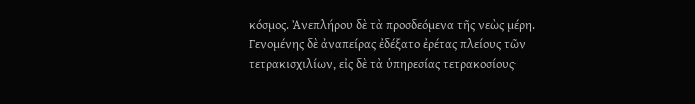κόσμος. Ἀνεπλήρου δὲ τὰ προσδεόμενα τῆς νεὼς μέρη. Γενομένης δὲ ἀναπείρας ἐδέξατο ἐρέτας πλείους τῶν τετρακισχιλίων, εἰς δὲ τὰ ὑπηρεσίας τετρακοσίους·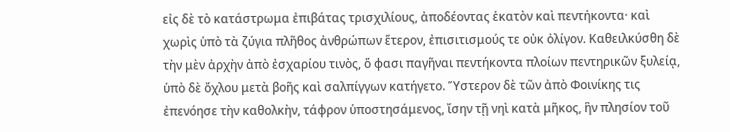εἰς δὲ τὸ κατάστρωμα ἐπιβάτας τρισχιλίους, ἀποδέοντας ἑκατὸν καὶ πεντήκοντα· καὶ χωρὶς ὑπὸ τὰ ζύγια πλῆθος ἀνθρώπων ἕτερον, ἐπισιτισμούς τε οὐκ ὀλίγον. Καθειλκύσθη δὲ τὴν μὲν ἀρχὴν ἀπὸ ἐσχαρίου τινὸς, ὅ φασι παγῆναι πεντήκοντα πλοίων πεντηρικῶν ξυλείᾳ, ὑπὸ δὲ ὄχλου μετὰ βοῆς καὶ σαλπίγγων κατήγετο. Ὕστερον δὲ τῶν ἀπὸ Φοινίκης τις ἐπενόησε τὴν καθολκὴν, τάφρον ὑποστησάμενος, ἴσην τῇ νηὶ κατὰ μῆκος, ἣν πλησίον τοῦ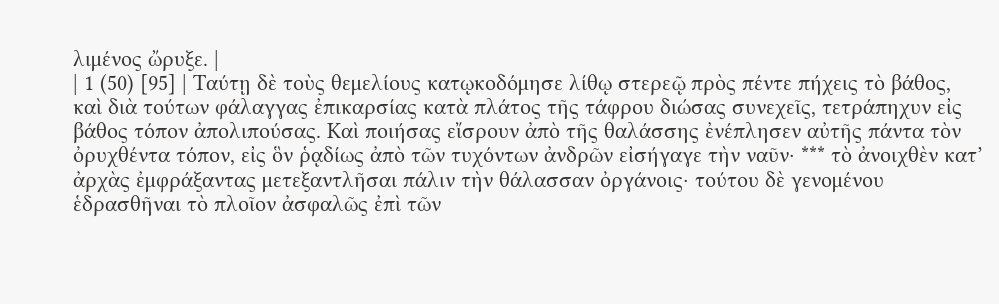λιμένος ὤρυξε. |
| 1 (50) [95] | Ταύτῃ δὲ τοὺς θεμελίους κατῳκοδόμησε λίθῳ στερεῷ πρὸς πέντε πήχεις τὸ βάθος, καὶ διὰ τούτων φάλαγγας ἐπικαρσίας κατὰ πλάτος τῆς τάφρου διώσας συνεχεῖς, τετράπηχυν εἰς βάθος τόπον ἀπολιπούσας. Καὶ ποιήσας εἴσρουν ἀπὸ τῆς θαλάσσης ἐνέπλησεν αὐτῆς πάντα τὸν ὀρυχθέντα τόπον, εἰς ὃν ῥᾳδίως ἀπὸ τῶν τυχόντων ἀνδρῶν εἰσήγαγε τὴν ναῦν· *** τὸ ἀνοιχθὲν κατ’ ἀρχὰς ἐμφράξαντας μετεξαντλῆσαι πάλιν τὴν θάλασσαν ὀργάνοις· τούτου δὲ γενομένου ἑδρασθῆναι τὸ πλοῖον ἀσφαλῶς ἐπὶ τῶν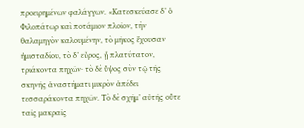προειρημένων φαλάγγων. «Κατεσκεύασε δ’ ὁ Φιλοπάτωρ καὶ ποτάμιον πλοῖον, τὴν θαλαμηγὸν καλουμένην, τὸ μῆκος ἔχουσαν ἡμισταδίου, τὸ δ’ εὖρος, ᾗ πλατύτατον, τριάκοντα πηχῶν· τὸ δὲ ὕψος σὺν τῷ τῆς σκηνῆς ἀναστήματι μικρὸν ἀπέδει τεσσαράκοντα πηχῶν. Τὸ δὲ σχῆμ’ αὐτῆς οὔτε ταῖς μακραῖς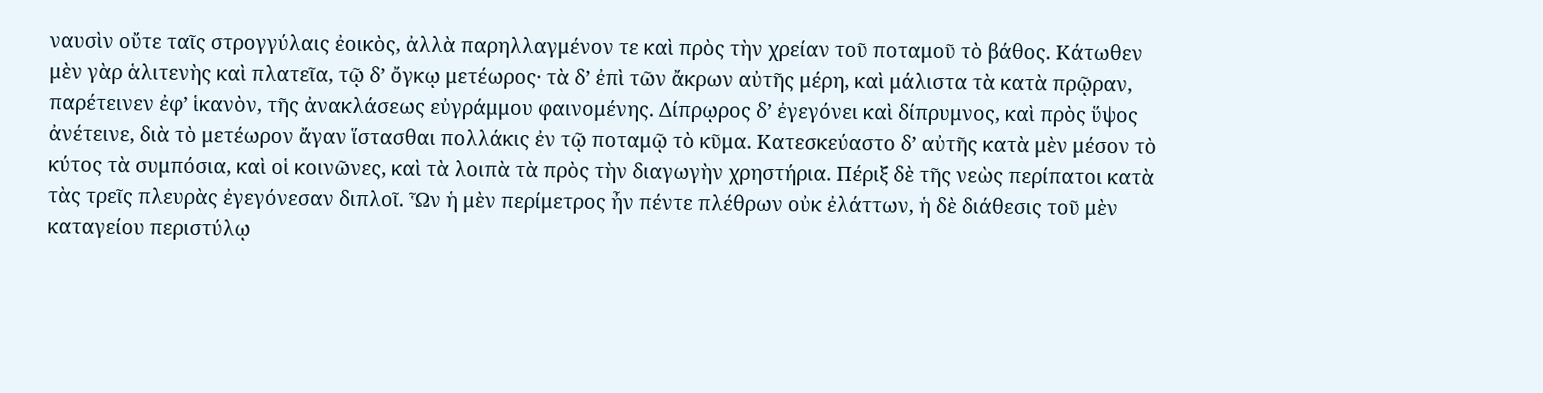ναυσὶν οὔτε ταῖς στρογγύλαις ἐοικὸς, ἀλλὰ παρηλλαγμένον τε καὶ πρὸς τὴν χρείαν τοῦ ποταμοῦ τὸ βάθος. Κάτωθεν μὲν γὰρ ἁλιτενὴς καὶ πλατεῖα, τῷ δ’ ὄγκῳ μετέωρος· τὰ δ’ ἐπὶ τῶν ἄκρων αὐτῆς μέρη, καὶ μάλιστα τὰ κατὰ πρῷραν, παρέτεινεν ἐφ’ ἱκανὸν, τῆς ἀνακλάσεως εὐγράμμου φαινομένης. Δίπρῳρος δ’ ἐγεγόνει καὶ δίπρυμνος, καὶ πρὸς ὕψος ἀνέτεινε, διὰ τὸ μετέωρον ἄγαν ἵστασθαι πολλάκις ἐν τῷ ποταμῷ τὸ κῦμα. Κατεσκεύαστο δ’ αὐτῆς κατὰ μὲν μέσον τὸ κύτος τὰ συμπόσια, καὶ οἱ κοινῶνες, καὶ τὰ λοιπὰ τὰ πρὸς τὴν διαγωγὴν χρηστήρια. Πέριξ δὲ τῆς νεὼς περίπατοι κατὰ τὰς τρεῖς πλευρὰς ἐγεγόνεσαν διπλοῖ. Ὧν ἡ μὲν περίμετρος ἦν πέντε πλέθρων οὐκ ἐλάττων, ἡ δὲ διάθεσις τοῦ μὲν καταγείου περιστύλῳ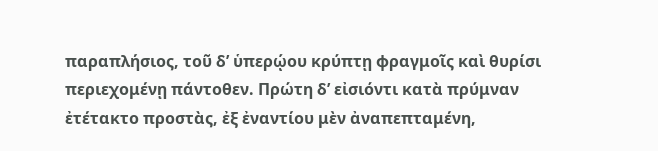παραπλήσιος, τοῦ δ’ ὑπερῴου κρύπτῃ φραγμοῖς καὶ θυρίσι περιεχομένῃ πάντοθεν. Πρώτη δ’ εἰσιόντι κατὰ πρύμναν ἐτέτακτο προστὰς, ἐξ ἐναντίου μὲν ἀναπεπταμένη,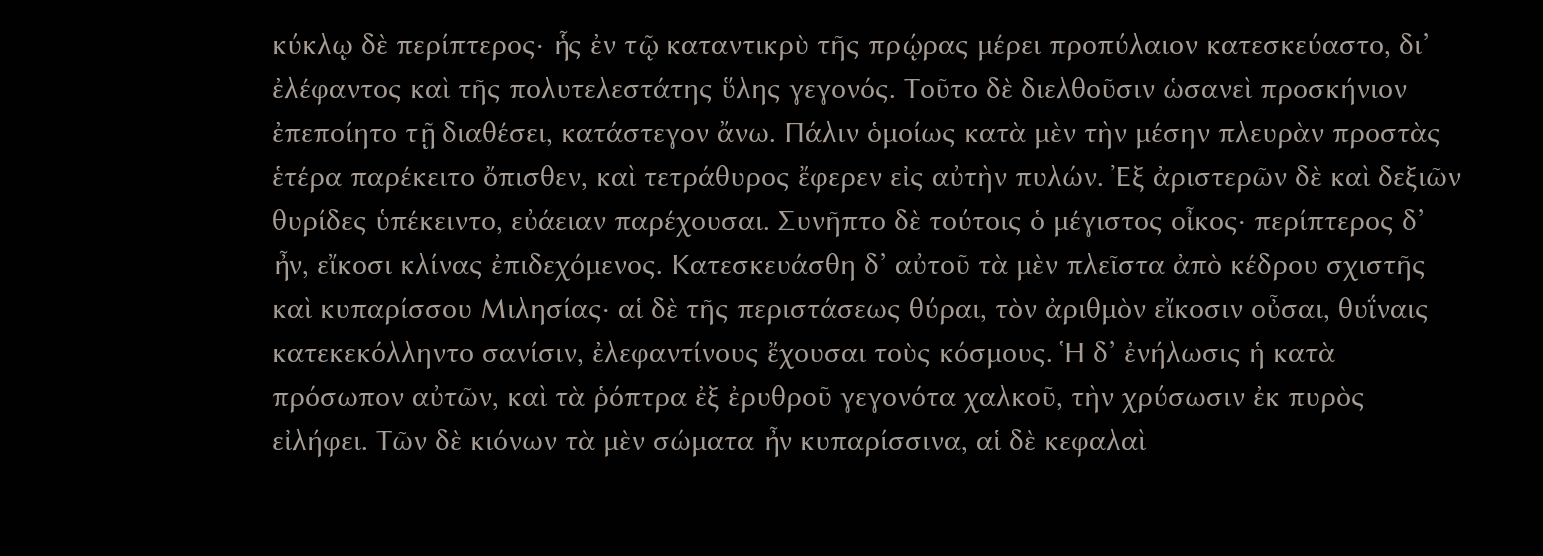κύκλῳ δὲ περίπτερος· ἧς ἐν τῷ καταντικρὺ τῆς πρῴρας μέρει προπύλαιον κατεσκεύαστο, δι’ ἐλέφαντος καὶ τῆς πολυτελεστάτης ὕλης γεγονός. Τοῦτο δὲ διελθοῦσιν ὡσανεὶ προσκήνιον ἐπεποίητο τῇ διαθέσει, κατάστεγον ἄνω. Πάλιν ὁμοίως κατὰ μὲν τὴν μέσην πλευρὰν προστὰς ἑτέρα παρέκειτο ὄπισθεν, καὶ τετράθυρος ἔφερεν εἰς αὐτὴν πυλών. Ἐξ ἀριστερῶν δὲ καὶ δεξιῶν θυρίδες ὑπέκειντο, εὐάειαν παρέχουσαι. Συνῆπτο δὲ τούτοις ὁ μέγιστος οἶκος· περίπτερος δ’ ἦν, εἴκοσι κλίνας ἐπιδεχόμενος. Κατεσκευάσθη δ’ αὐτοῦ τὰ μὲν πλεῖστα ἀπὸ κέδρου σχιστῆς καὶ κυπαρίσσου Μιλησίας· αἱ δὲ τῆς περιστάσεως θύραι, τὸν ἀριθμὸν εἴκοσιν οὖσαι, θυΐναις κατεκεκόλληντο σανίσιν, ἐλεφαντίνους ἔχουσαι τοὺς κόσμους. Ἡ δ’ ἐνήλωσις ἡ κατὰ πρόσωπον αὐτῶν, καὶ τὰ ῥόπτρα ἐξ ἐρυθροῦ γεγονότα χαλκοῦ, τὴν χρύσωσιν ἐκ πυρὸς εἰλήφει. Τῶν δὲ κιόνων τὰ μὲν σώματα ἦν κυπαρίσσινα, αἱ δὲ κεφαλαὶ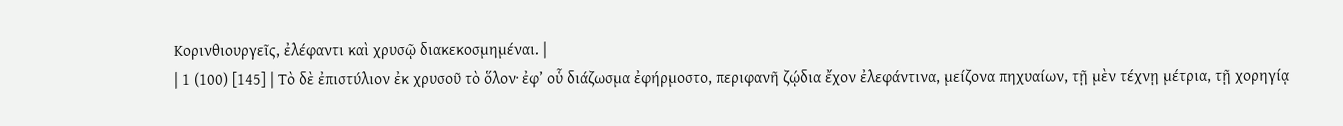Κορινθιουργεῖς, ἐλέφαντι καὶ χρυσῷ διακεκοσμημέναι. |
| 1 (100) [145] | Τὸ δὲ ἐπιστύλιον ἐκ χρυσοῦ τὸ ὅλον· ἐφ’ οὗ διάζωσμα ἐφήρμοστο, περιφανῆ ζῴδια ἔχον ἐλεφάντινα, μείζονα πηχυαίων, τῇ μὲν τέχνῃ μέτρια, τῇ χορηγίᾳ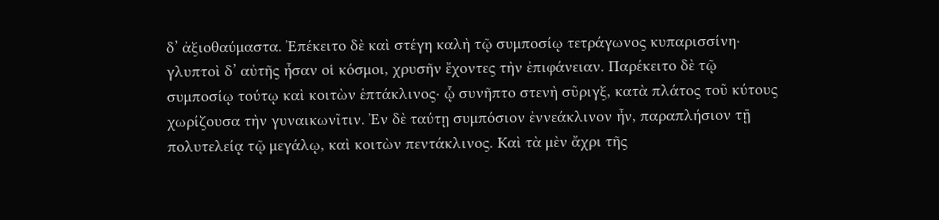δ’ ἀξιοθαύμαστα. Ἐπέκειτο δὲ καὶ στέγη καλὴ τῷ συμποσίῳ τετράγωνος κυπαρισσίνη· γλυπτοὶ δ’ αὐτῆς ἦσαν οἱ κόσμοι, χρυσῆν ἔχοντες τὴν ἐπιφάνειαν. Παρέκειτο δὲ τῷ συμποσίῳ τούτῳ καὶ κοιτὼν ἑπτάκλινος· ᾧ συνῆπτο στενὴ σῦριγξ, κατὰ πλάτος τοῦ κύτους χωρίζουσα τὴν γυναικωνῖτιν. Ἐν δὲ ταύτῃ συμπόσιον ἐννεάκλινον ἦν, παραπλήσιον τῇ πολυτελείᾳ τῷ μεγάλῳ, καὶ κοιτὼν πεντάκλινος. Καὶ τὰ μὲν ἄχρι τῆς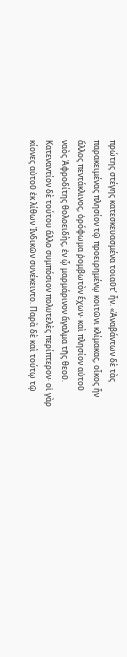πρώτης στέγης κατεσκευασμένα τοιαῦτ’ ἦν. «Ἀναβάντων δὲ τὰς παρακειμένας πλησίον τῷ προειρημένῳ κοιτῶνι κλίμακας, οἶκος ἦν ἄλλος πεντάκλινος, ὀρόφωμα ῥομβωτὸν ἔχων· καὶ πλησίον αὐτοῦ ναὸς Ἀφροδίτης θολοειδὴς, ἐν ᾧ μαρμάρινον ἄγαλμα τῆς θεοῦ. Κατεναντίον δὲ τούτου ἄλλο συμπόσιον πολυτελὲς περίπτερον· οἱ γὰρ κίονες αὐτοῦ ἐκ λίθων Ἰνδικῶν συνέκειντο. Παρὰ δὲ καὶ τούτῳ τῷ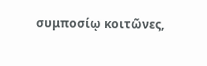συμποσίῳ κοιτῶνες,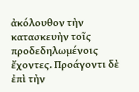ἀκόλουθον τὴν κατασκευὴν τοῖς προδεδηλωμένοις ἔχοντες. Προάγοντι δὲ ἐπὶ τὴν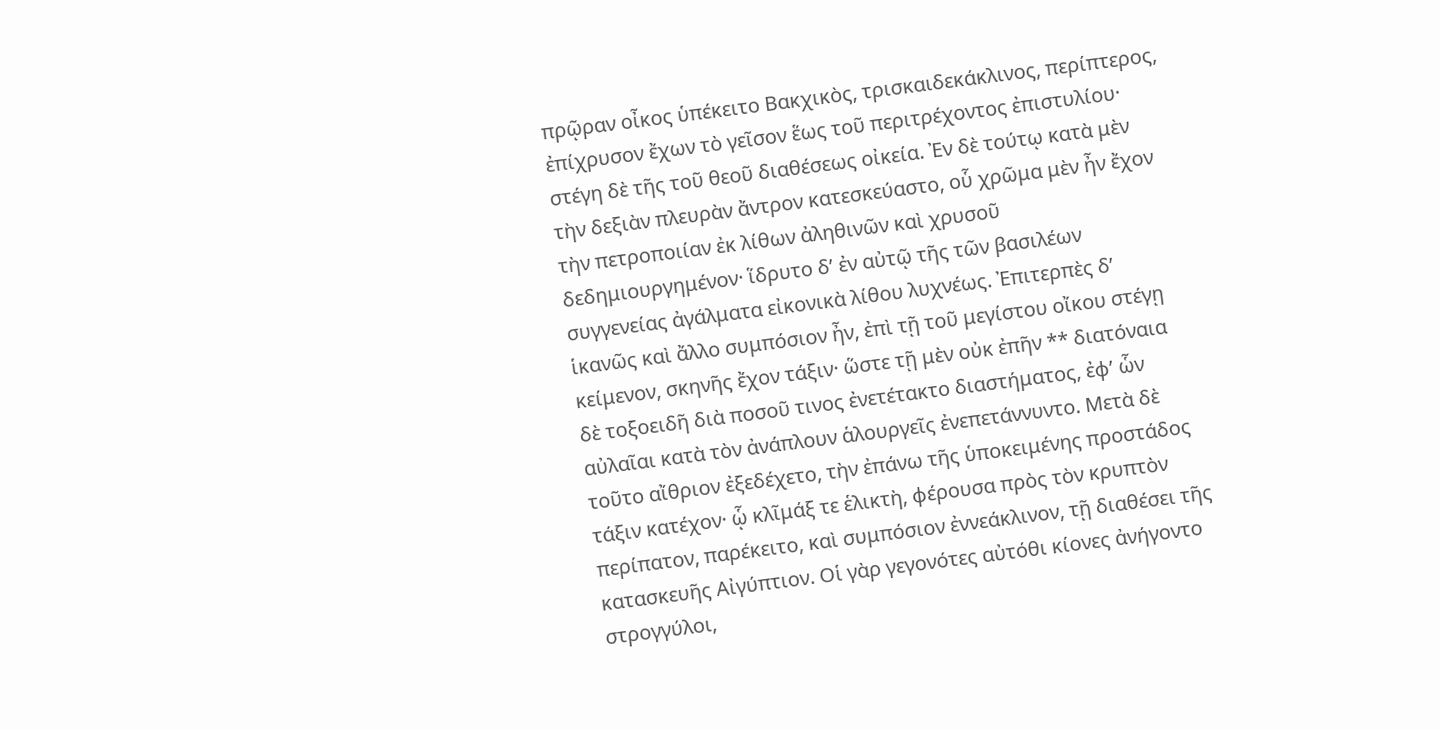πρῷραν οἶκος ὑπέκειτο Βακχικὸς, τρισκαιδεκάκλινος, περίπτερος, ἐπίχρυσον ἔχων τὸ γεῖσον ἕως τοῦ περιτρέχοντος ἐπιστυλίου· στέγη δὲ τῆς τοῦ θεοῦ διαθέσεως οἰκεία. Ἐν δὲ τούτῳ κατὰ μὲν τὴν δεξιὰν πλευρὰν ἄντρον κατεσκεύαστο, οὗ χρῶμα μὲν ἦν ἔχον τὴν πετροποιίαν ἐκ λίθων ἀληθινῶν καὶ χρυσοῦ δεδημιουργημένον· ἵδρυτο δ’ ἐν αὐτῷ τῆς τῶν βασιλέων συγγενείας ἀγάλματα εἰκονικὰ λίθου λυχνέως. Ἐπιτερπὲς δ’ ἱκανῶς καὶ ἄλλο συμπόσιον ἦν, ἐπὶ τῇ τοῦ μεγίστου οἴκου στέγῃ κείμενον, σκηνῆς ἔχον τάξιν· ὥστε τῇ μὲν οὐκ ἐπῆν ** διατόναια δὲ τοξοειδῆ διὰ ποσοῦ τινος ἐνετέτακτο διαστήματος, ἐφ’ ὧν αὐλαῖαι κατὰ τὸν ἀνάπλουν ἁλουργεῖς ἐνεπετάννυντο. Μετὰ δὲ τοῦτο αἴθριον ἐξεδέχετο, τὴν ἐπάνω τῆς ὑποκειμένης προστάδος τάξιν κατέχον· ᾧ κλῖμάξ τε ἑλικτὴ, φέρουσα πρὸς τὸν κρυπτὸν περίπατον, παρέκειτο, καὶ συμπόσιον ἐννεάκλινον, τῇ διαθέσει τῆς κατασκευῆς Αἰγύπτιον. Οἱ γὰρ γεγονότες αὐτόθι κίονες ἀνήγοντο στρογγύλοι,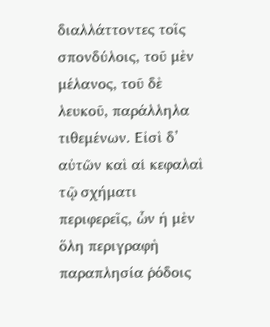διαλλάττοντες τοῖς σπονδύλοις, τοῦ μὲν μέλανος, τοῦ δὲ λευκοῦ, παράλληλα τιθεμένων. Εἰσὶ δ’ αὐτῶν καὶ αἱ κεφαλαὶ τῷ σχήματι περιφερεῖς, ὧν ἡ μὲν ὅλη περιγραφὴ παραπλησία ῥόδοις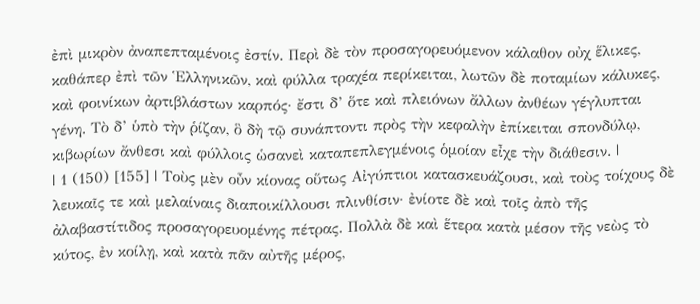ἐπὶ μικρὸν ἀναπεπταμένοις ἐστίν. Περὶ δὲ τὸν προσαγορευόμενον κάλαθον οὐχ ἕλικες, καθάπερ ἐπὶ τῶν Ἑλληνικῶν, καὶ φύλλα τραχέα περίκειται, λωτῶν δὲ ποταμίων κάλυκες, καὶ φοινίκων ἀρτιβλάστων καρπός· ἔστι δ’ ὅτε καὶ πλειόνων ἄλλων ἀνθέων γέγλυπται γένη. Τὸ δ’ ὑπὸ τὴν ῥίζαν, ὃ δὴ τῷ συνάπτοντι πρὸς τὴν κεφαλὴν ἐπίκειται σπονδύλῳ, κιβωρίων ἄνθεσι καὶ φύλλοις ὡσανεὶ καταπεπλεγμένοις ὁμοίαν εἶχε τὴν διάθεσιν. |
| 1 (150) [155] | Τοὺς μὲν οὖν κίονας οὕτως Αἰγύπτιοι κατασκευάζουσι, καὶ τοὺς τοίχους δὲ λευκαῖς τε καὶ μελαίναις διαποικίλλουσι πλινθίσιν· ἐνίοτε δὲ καὶ τοῖς ἀπὸ τῆς ἀλαβαστίτιδος προσαγορευομένης πέτρας. Πολλὰ δὲ καὶ ἕτερα κατὰ μέσον τῆς νεὼς τὸ κύτος, ἐν κοίλῃ, καὶ κατὰ πᾶν αὐτῆς μέρος,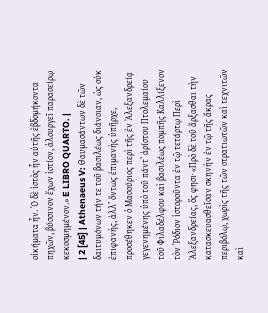οἰκήματα ἦν. Ὁ δὲ ἱστὸς ἦν αὐτῆς ἑβδομήκοντα πηχῶν, βύσσινον ἔχων ἱστίον, ἁλουργεῖ παρασείρῳ κεκοσμημένον.» E LIBRO QUARTO. |
| 2 [45] | Athenaeus V: Θαυμασάντων δὲ τῶν δαιτυμόνων τήν τε τοῦ βασιλέως διάνοιαν, ὡς οὐκ ἐπιφανὴς, ἀλλ’ ὄντως ἐπιμανὴς ὑπῆρχε, προσέθηκεν ὁ Μασούριος περὶ τῆς ἐν Ἀλεξανδρείᾳ γεγενημένης ὑπὸ τοῦ πάντ’ ἀρίστου Πτολεμαίου τοῦ Φιλαδέλφου καὶ βασιλέως πομπῆς Καλλίξενον τὸν Ῥόδιον ἱστοροῦντα ἐν τῷ τετάρτῳ Περὶ Ἀλεξανδρείας, ὅς φησι· «Πρὸ δὲ τοῦ ἄρξασθαι τὴν κατασκευασθεῖσαν σκηνὴν ἐν τῷ τῆς ἄκρας περιβόλῳ, χωρὶς τῆς τῶν στρατιωτῶν καὶ τεχνιτῶν καὶ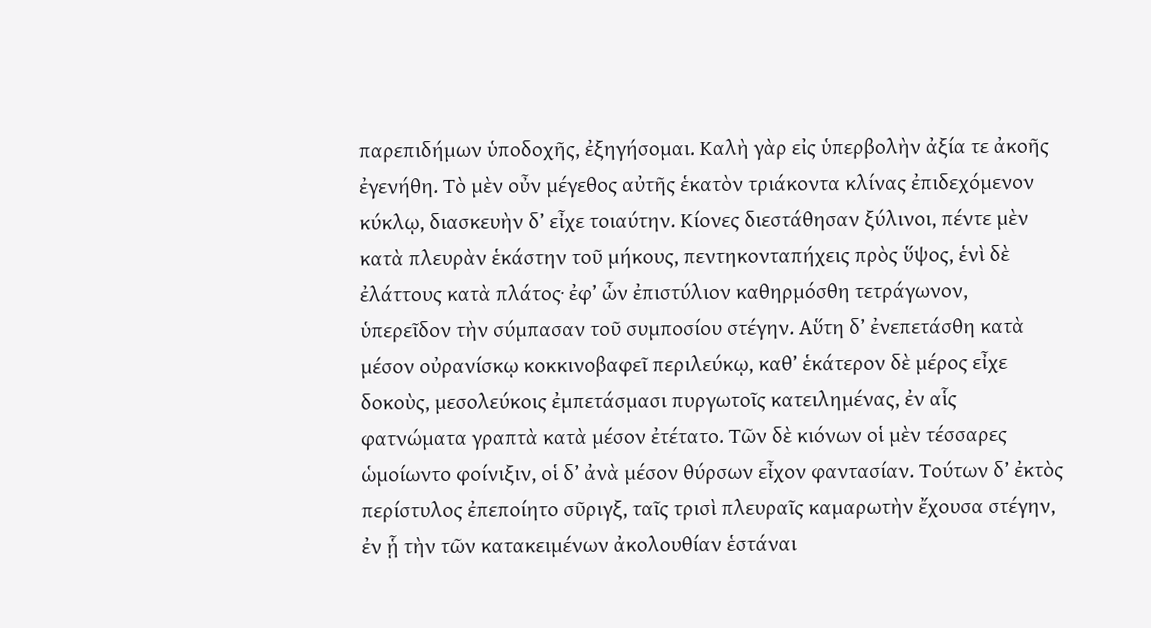παρεπιδήμων ὑποδοχῆς, ἐξηγήσομαι. Καλὴ γὰρ εἰς ὑπερβολὴν ἀξία τε ἀκοῆς ἐγενήθη. Τὸ μὲν οὖν μέγεθος αὐτῆς ἑκατὸν τριάκοντα κλίνας ἐπιδεχόμενον κύκλῳ, διασκευὴν δ’ εἶχε τοιαύτην. Κίονες διεστάθησαν ξύλινοι, πέντε μὲν κατὰ πλευρὰν ἑκάστην τοῦ μήκους, πεντηκονταπήχεις πρὸς ὕψος, ἑνὶ δὲ ἐλάττους κατὰ πλάτος· ἐφ’ ὧν ἐπιστύλιον καθηρμόσθη τετράγωνον, ὑπερεῖδον τὴν σύμπασαν τοῦ συμποσίου στέγην. Αὕτη δ’ ἐνεπετάσθη κατὰ μέσον οὐρανίσκῳ κοκκινοβαφεῖ περιλεύκῳ, καθ’ ἑκάτερον δὲ μέρος εἶχε δοκοὺς, μεσολεύκοις ἐμπετάσμασι πυργωτοῖς κατειλημένας, ἐν αἷς φατνώματα γραπτὰ κατὰ μέσον ἐτέτατο. Τῶν δὲ κιόνων οἱ μὲν τέσσαρες ὡμοίωντο φοίνιξιν, οἱ δ’ ἀνὰ μέσον θύρσων εἶχον φαντασίαν. Τούτων δ’ ἐκτὸς περίστυλος ἐπεποίητο σῦριγξ, ταῖς τρισὶ πλευραῖς καμαρωτὴν ἔχουσα στέγην, ἐν ᾗ τὴν τῶν κατακειμένων ἀκολουθίαν ἑστάναι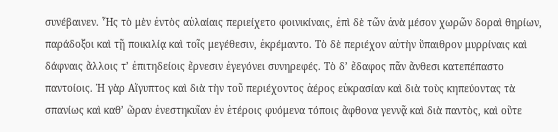συνέβαινεν. Ἧς τὸ μὲν ἐντὸς αὐλαίαις περιείχετο φοινικίναις, ἐπὶ δὲ τῶν ἀνὰ μέσον χωρῶν δοραὶ θηρίων, παράδοξοι καὶ τῇ ποικιλίᾳ καὶ τοῖς μεγέθεσιν, ἐκρέμαντο. Τὸ δὲ περιέχον αὐτὴν ὕπαιθρον μυρρίναις καὶ δάφναις ἄλλοις τ’ ἐπιτηδείοις ἔρνεσιν ἐγεγόνει συνηρεφές. Τὸ δ’ ἔδαφος πᾶν ἄνθεσι κατεπέπαστο παντοίοις. Ἡ γὰρ Αἴγυπτος καὶ διὰ τὴν τοῦ περιέχοντος ἀέρος εὐκρασίαν καὶ διὰ τοὺς κηπεύοντας τὰ σπανίως καὶ καθ’ ὥραν ἐνεστηκυῖαν ἐν ἑτέροις φυόμενα τόποις ἄφθονα γεννᾷ καὶ διὰ παντὸς, καὶ οὔτε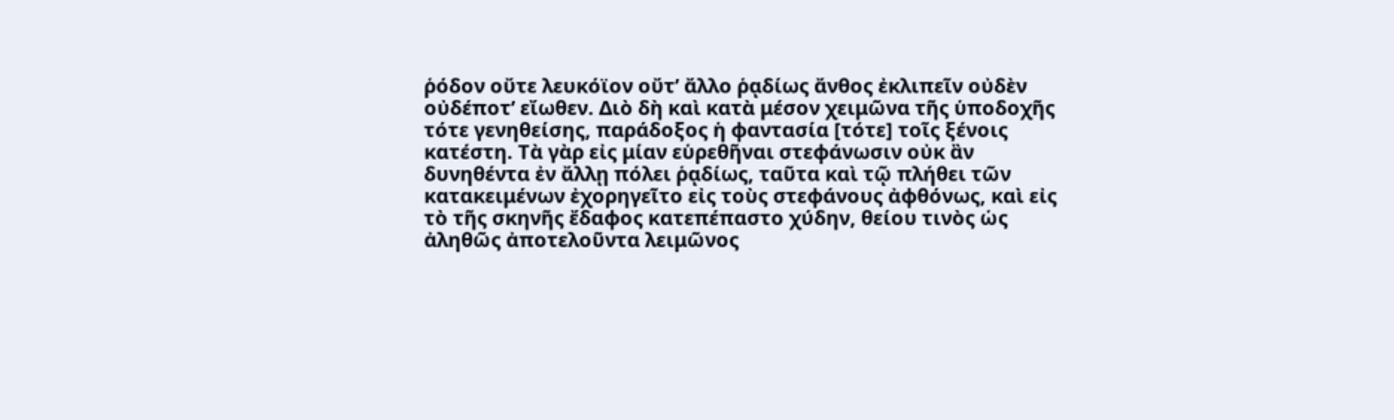ῥόδον οὔτε λευκόϊον οὔτ’ ἄλλο ῥᾳδίως ἄνθος ἐκλιπεῖν οὐδὲν οὐδέποτ’ εἴωθεν. Διὸ δὴ καὶ κατὰ μέσον χειμῶνα τῆς ὑποδοχῆς τότε γενηθείσης, παράδοξος ἡ φαντασία [τότε] τοῖς ξένοις κατέστη. Τὰ γὰρ εἰς μίαν εὑρεθῆναι στεφάνωσιν οὐκ ἂν δυνηθέντα ἐν ἄλλῃ πόλει ῥᾳδίως, ταῦτα καὶ τῷ πλήθει τῶν κατακειμένων ἐχορηγεῖτο εἰς τοὺς στεφάνους ἀφθόνως, καὶ εἰς τὸ τῆς σκηνῆς ἔδαφος κατεπέπαστο χύδην, θείου τινὸς ὡς ἀληθῶς ἀποτελοῦντα λειμῶνος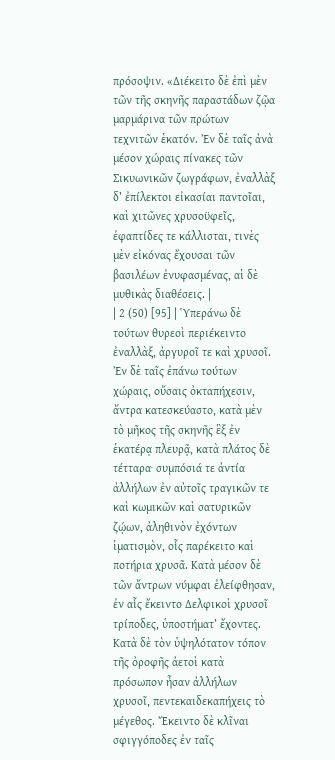πρόσοψιν. «Διέκειτο δὲ ἐπὶ μὲν τῶν τῆς σκηνῆς παραστάδων ζῷα μαρμάρινα τῶν πρώτων τεχνιτῶν ἑκατόν. Ἐν δὲ ταῖς ἀνὰ μέσον χώραις πίνακες τῶν Σικυωνικῶν ζωγράφων, ἐναλλὰξ δ’ ἐπίλεκτοι εἰκασίαι παντοῖαι, καὶ χιτῶνες χρυσοϋφεῖς, ἐφαπτίδες τε κάλλισται, τινὲς μὲν εἰκόνας ἔχουσαι τῶν βασιλέων ἐνυφασμένας, αἱ δὲ μυθικὰς διαθέσεις. |
| 2 (50) [95] | Ὑπεράνω δὲ τούτων θυρεοὶ περιέκειντο ἐναλλὰξ, ἀργυροῖ τε καὶ χρυσοῖ. Ἐν δὲ ταῖς ἐπάνω τούτων χώραις, οὔσαις ὀκταπήχεσιν, ἄντρα κατεσκεύαστο, κατὰ μὲν τὸ μῆκος τῆς σκηνῆς ἓξ ἐν ἑκατέρᾳ πλευρᾷ, κατὰ πλάτος δὲ τέτταρα· συμπόσιά τε ἀντία ἀλλήλων ἐν αὐτοῖς τραγικῶν τε καὶ κωμικῶν καὶ σατυρικῶν ζῴων, ἀληθινὸν ἐχόντων ἱματισμὸν, οἷς παρέκειτο καὶ ποτήρια χρυσᾶ. Κατὰ μέσον δὲ τῶν ἄντρων νύμφαι ἐλείφθησαν, ἐν αἷς ἔκειντο Δελφικοὶ χρυσοῖ τρίποδες, ὑποστήματ’ ἔχοντες. Κατὰ δὲ τὸν ὑψηλότατον τόπον τῆς ὀροφῆς ἀετοὶ κατὰ πρόσωπον ἦσαν ἀλλήλων χρυσοῖ, πεντεκαιδεκαπήχεις τὸ μέγεθος. Ἔκειντο δὲ κλῖναι σφιγγόποδες ἐν ταῖς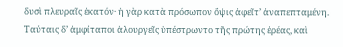δυσὶ πλευραῖς ἑκατόν· ἡ γὰρ κατὰ πρόσωπον ὄψις ἀφεῖτ’ ἀναπεπταμένη. Ταύταις δ’ ἀμφίταποι ἁλουργεῖς ὑπέστρωντο τῆς πρώτης ἐρέας, καὶ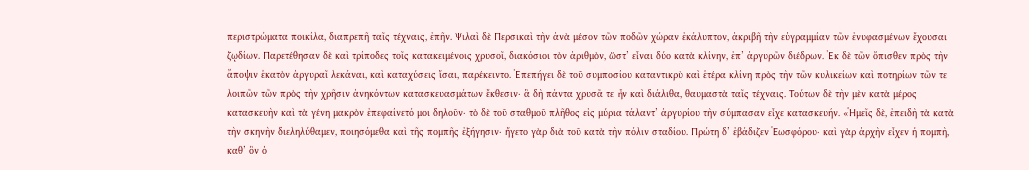περιστρώματα ποικίλα, διαπρεπῆ ταῖς τέχναις, ἐπῆν. Ψιλαὶ δὲ Περσικαὶ τὴν ἀνὰ μέσον τῶν ποδῶν χώραν ἐκάλυπτον, ἀκριβῆ τὴν εὐγραμμίαν τῶν ἐνυφασμένων ἔχουσαι ζῳδίων. Παρετέθησαν δὲ καὶ τρίποδες τοῖς κατακειμένοις χρυσοῖ, διακόσιοι τὸν ἀριθμὸν, ὥστ’ εἶναι δύο κατὰ κλίνην, ἐπ’ ἀργυρῶν διέδρων. Ἐκ δὲ τῶν ὄπισθεν πρὸς τὴν ἄποψιν ἑκατὸν ἀργυραῖ λεκάναι, καὶ καταχύσεις ἴσαι, παρέκειντο. Ἐπεπήγει δὲ τοῦ συμποσίου καταντικρὺ καὶ ἑτέρα κλίνη πρὸς τὴν τῶν κυλικείων καὶ ποτηρίων τῶν τε λοιπῶν τῶν πρὸς τὴν χρῆσιν ἀνηκόντων κατασκευασμάτων ἔκθεσιν· ἃ δὴ πάντα χρυσᾶ τε ἦν καὶ διάλιθα, θαυμαστὰ ταῖς τέχναις. Τούτων δὲ τὴν μὲν κατὰ μέρος κατασκευὴν καὶ τὰ γένη μακρὸν ἐπεφαίνετό μοι δηλοῦν· τὸ δὲ τοῦ σταθμοῦ πλῆθος εἰς μύρια τάλαντ’ ἀργυρίου τὴν σύμπασαν εἶχε κατασκευήν. «Ἡμεῖς δὲ, ἐπειδὴ τὰ κατὰ τὴν σκηνὴν διεληλύθαμεν, ποιησόμεθα καὶ τῆς πομπῆς ἐξήγησιν· ἤγετο γὰρ διὰ τοῦ κατὰ τὴν πόλιν σταδίου. Πρώτη δ’ ἐβάδιζεν Ἑωσφόρου· καὶ γὰρ ἀρχὴν εἶχεν ἡ πομπὴ, καθ’ ὃν ὁ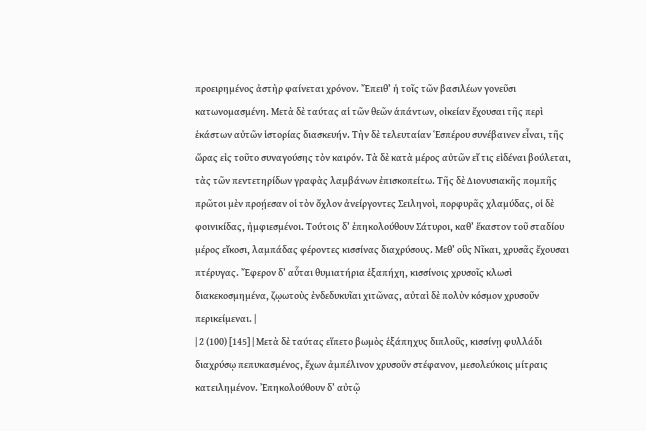προειρημένος ἀστὴρ φαίνεται χρόνον. Ἔπειθ’ ἡ τοῖς τῶν βασιλέων γονεῦσι κατωνομασμένη. Μετὰ δὲ ταύτας αἱ τῶν θεῶν ἁπάντων, οἰκείαν ἔχουσαι τῆς περὶ ἑκάστων αὐτῶν ἱστορίας διασκευήν. Τὴν δὲ τελευταίαν Ἑσπέρου συνέβαινεν εἶναι, τῆς ὥρας εἰς τοῦτο συναγούσης τὸν καιρόν. Τὰ δὲ κατὰ μέρος αὐτῶν εἴ τις εἰδέναι βούλεται, τὰς τῶν πεντετηρίδων γραφὰς λαμβάνων ἐπισκοπείτω. Τῆς δὲ Διονυσιακῆς πομπῆς πρῶτοι μὲν προῄεσαν οἱ τὸν ὄχλον ἀνείργοντες Σειληνοὶ, πορφυρᾶς χλαμύδας, οἱ δὲ φοινικίδας, ἠμφιεσμένοι. Τούτοις δ’ ἐπηκολούθουν Σάτυροι, καθ’ ἕκαστον τοῦ σταδίου μέρος εἴκοσι, λαμπάδας φέροντες κισσίνας διαχρύσους. Μεθ’ οὓς Νῖκαι, χρυσᾶς ἔχουσαι πτέρυγας. Ἔφερον δ’ αὗται θυμιατήρια ἑξαπήχη, κισσίνοις χρυσοῖς κλωσὶ διακεκοσμημένα, ζῳωτοὺς ἐνδεδυκυῖαι χιτῶνας, αὐταὶ δὲ πολὺν κόσμον χρυσοῦν περικείμεναι. |
| 2 (100) [145] | Μετὰ δὲ ταύτας εἵπετο βωμὸς ἑξάπηχυς διπλοῦς, κισσίνῃ φυλλάδι διαχρύσῳ πεπυκασμένος, ἔχων ἀμπέλινον χρυσοῦν στέφανον, μεσολεύκοις μίτραις κατειλημένον. Ἐπηκολούθουν δ’ αὐτῷ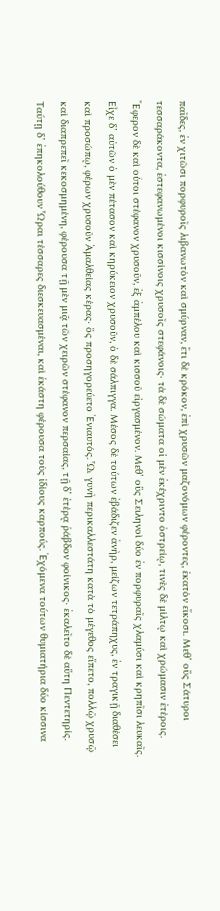παῖδες, ἐν χιτῶσι πορφυροῖς λιβανωτὸν καὶ σμύρναν, ἔτι δὲ κρόκον, ἐπὶ χρυσῶν μαζονόμων φέροντες, ἑκατὸν εἴκοσι. Μεθ’ οὓς Σάτυροι τεσσαράκοντα, ἐστεφανωμένοι κισσίνοις χρυσοῖς στεφάνοις· τὰ δὲ σώματα οἱ μὲν ἐκέχριντο ὀστρείῳ, τινὲς δὲ μίλτῳ καὶ χρώμασιν ἑτέροις. Ἔφερον δὲ καὶ οὗτοι στέφανον χρυσοῦν, ἐξ ἀμπέλου καὶ κισσοῦ εἰργασμένον. Μεθ’ οὓς Σειληνοὶ δύο ἐν πορφυραῖς χλαμύσι καὶ κρηπῖσι λευκαῖς. Εἶχε δ’ αὐτῶν ὁ μὲν πέτασον καὶ κηρύκειον χρυσοῦν, ὁ δὲ σάλπιγγα. Μέσος δὲ τούτων ἐβάδιζεν ἀνὴρ, μείζων τετράπηχυς, ἐν τραγικῇ διαθέσει καὶ προσώπῳ, φέρων χρυσοῦν Ἀμαλθείας κέρας· ὃς προσηγορεύετο Ἐνιαυτός. ᾯ γυνὴ περικαλλεστάτη κατὰ τὸ μέγεθος εἵπετο, πολλῷ χρυσῷ καὶ διαπρεπεῖ κεκοσμημένη, φέρουσα τῇ μὲν μιᾷ τῶν χειρῶν στέφανον περσαίας, τῇ δ’ ἑτέρᾳ ῥάβδον φοίνικος· ἐκαλεῖτο δὲ αὕτη Πεντετηρίς. Ταύτῃ δ’ ἐπηκολούθουν Ὧραι τέσσαρες διεσκευασμέναι, καὶ ἑκάστη φέρουσα τοὺς ἰδίους καρπούς. Ἐχόμενα τούτων θυμιατήρια δύο κίσσινα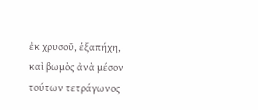ἐκ χρυσοῦ, ἑξαπήχη, καὶ βωμὸς ἀνὰ μέσον τούτων τετράγωνος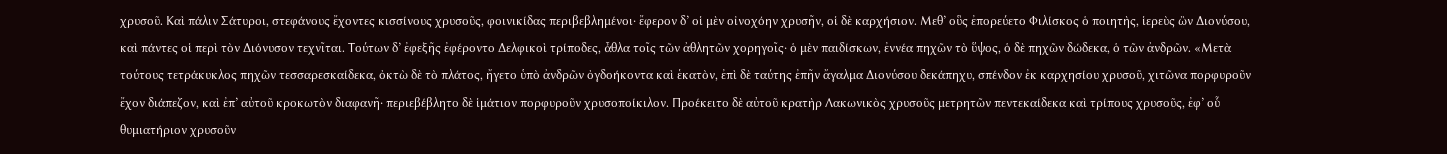χρυσοῦ. Καὶ πάλιν Σάτυροι, στεφάνους ἔχοντες κισσίνους χρυσοῦς, φοινικίδας περιβεβλημένοι· ἔφερον δ’ οἱ μὲν οἰνοχόην χρυσῆν, οἱ δὲ καρχήσιον. Μεθ’ οὓς ἐπορεύετο Φιλίσκος ὁ ποιητὴς, ἱερεὺς ὢν Διονύσου, καὶ πάντες οἱ περὶ τὸν Διόνυσον τεχνῖται. Τούτων δ’ ἐφεξῆς ἐφέροντο Δελφικοὶ τρίποδες, ἆθλα τοῖς τῶν ἀθλητῶν χορηγοῖς· ὁ μὲν παιδίσκων, ἐννέα πηχῶν τὸ ὕψος, ὁ δὲ πηχῶν δώδεκα, ὁ τῶν ἀνδρῶν. «Μετὰ τούτους τετράκυκλος πηχῶν τεσσαρεσκαίδεκα, ὀκτὼ δὲ τὸ πλάτος, ἤγετο ὑπὸ ἀνδρῶν ὀγδοήκοντα καὶ ἑκατὸν, ἐπὶ δὲ ταύτης ἐπῆν ἄγαλμα Διονύσου δεκάπηχυ, σπένδον ἐκ καρχησίου χρυσοῦ, χιτῶνα πορφυροῦν ἔχον διάπεζον, καὶ ἐπ’ αὐτοῦ κροκωτὸν διαφανῆ· περιεβέβλητο δὲ ἱμάτιον πορφυροῦν χρυσοποίκιλον. Προέκειτο δὲ αὐτοῦ κρατὴρ Λακωνικὸς χρυσοῦς μετρητῶν πεντεκαίδεκα καὶ τρίπους χρυσοῦς, ἐφ’ οὗ θυμιατήριον χρυσοῦν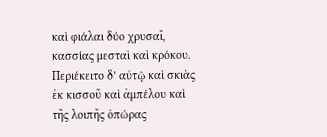καὶ φιάλαι δύο χρυσαῖ, κασσίας μεσταὶ καὶ κρόκου. Περιέκειτο δ’ αὐτῷ καὶ σκιὰς ἐκ κισσοῦ καὶ ἀμπέλου καὶ τῆς λοιπῆς ὀπώρας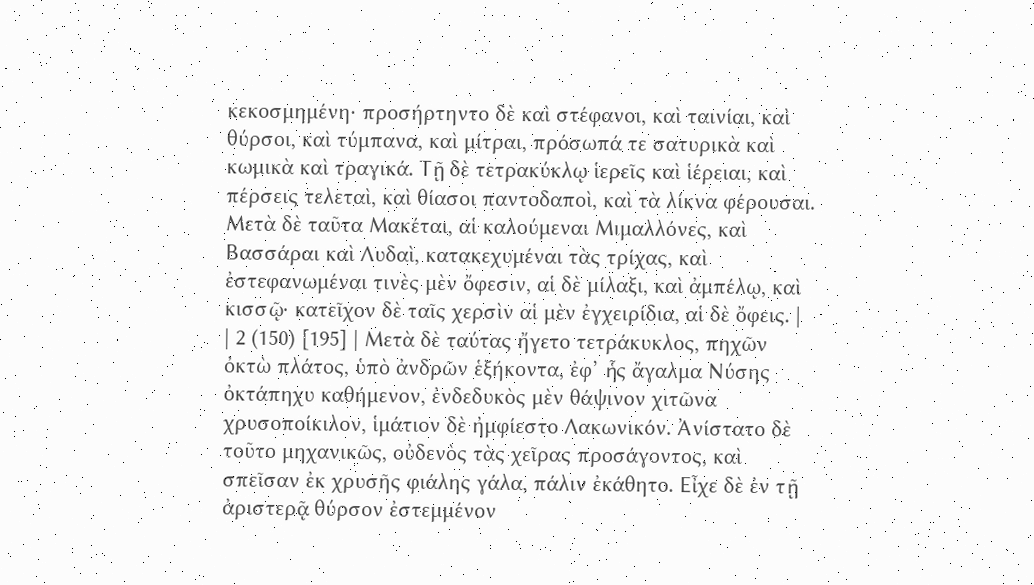κεκοσμημένη· προσήρτηντο δὲ καὶ στέφανοι, καὶ ταινίαι, καὶ θύρσοι, καὶ τύμπανα, καὶ μίτραι, πρόσωπά τε σατυρικὰ καὶ κωμικὰ καὶ τραγικά. Τῇ δὲ τετρακύκλῳ ἱερεῖς καὶ ἱέρειαι, καὶ πέρσεις τελεταὶ, καὶ θίασοι παντοδαποὶ, καὶ τὰ λίκνα φέρουσαι. Μετὰ δὲ ταῦτα Μακέται, αἱ καλούμεναι Μιμαλλόνες, καὶ Βασσάραι καὶ Λυδαὶ, κατακεχυμέναι τὰς τρίχας, καὶ ἐστεφανωμέναι τινὲς μὲν ὄφεσιν, αἱ δὲ μίλαξι, καὶ ἀμπέλῳ, καὶ κισσῷ· κατεῖχον δὲ ταῖς χερσὶν αἱ μὲν ἐγχειρίδια, αἱ δὲ ὄφεις. |
| 2 (150) [195] | Μετὰ δὲ ταύτας ἤγετο τετράκυκλος, πηχῶν ὀκτὼ πλάτος, ὑπὸ ἀνδρῶν ἑξήκοντα, ἐφ’ ἧς ἄγαλμα Νύσης ὀκτάπηχυ καθήμενον, ἐνδεδυκὸς μὲν θάψινον χιτῶνα χρυσοποίκιλον, ἱμάτιον δὲ ἠμφίεστο Λακωνικόν. Ἀνίστατο δὲ τοῦτο μηχανικῶς, οὐδενὸς τὰς χεῖρας προσάγοντος, καὶ σπεῖσαν ἐκ χρυσῆς φιάλης γάλα, πάλιν ἐκάθητο. Εἶχε δὲ ἐν τῇ ἀριστερᾷ θύρσον ἐστεμμένον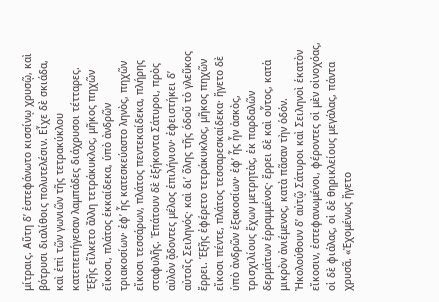μίτραις. Αὕτη δ’ ἐστεφάνωτο κισσίνῳ χρυσῷ, καὶ βότρυσι διαλίθοις πολυτελέσιν. Εἶχε δὲ σκιάδα, καὶ ἐπὶ τῶν γωνιῶν τῆς τετρακύκλου κατεπεπήγεσαν λαμπάδες διάχρυσοι τέτταρες. Ἑξῆς εἵλκετο ἄλλη τετράκυκλος, μῆκος πηχῶν εἴκοσι, πλάτος ἑκκαίδεκα, ὑπὸ ἀνδρῶν τριακοσίων· ἐφ’ ἧς κατεσκεύαστο ληνὸς, πηχῶν εἴκοσι τεσσάρων, πλάτος πεντεκαίδεκα, πλήρης σταφυλῆς. Ἐπάτουν δὲ ἑξήκοντα Σάτυροι, πρὸς αὐλὸν ᾄδοντες μέλος ἐπιλήνιον· ἐφειστήκει δ’ αὐτοῖς Σειληνός· καὶ δι’ ὅλης τῆς ὁδοῦ τὸ γλεῦκος ἔρρει. Ἑξῆς ἐφέρετο τετράκυκλος, μῆκος πηχῶν εἴκοσι πέντε, πλάτος τεσσαρεσκαίδεκα· ἤγετο δὲ ὑπὸ ἀνδρῶν ἑξακοσίων· ἐφ’ ἧς ἦν ἀσκὸς, τρισχιλίους ἔχων μετρητὰς, ἐκ παρδαλῶν δερμάτων ἐρραμμένος· ἔρρει δὲ καὶ οὗτος, κατὰ μικρὸν ἀνιέμενος, κατὰ πᾶσαν τὴν ὁδόν. Ἠκολούθουν δ’ αὐτῷ Σάτυροι καὶ Σειληνοὶ ἑκατὸν εἴκοσιν, ἐστεφανωμένοι, φέροντες οἱ μὲν οἰνοχόας, οἱ δὲ φιάλας, οἱ δὲ θηρικλείους μεγάλας, πάντα χρυσᾶ. «Ἐχομένως ἤγετο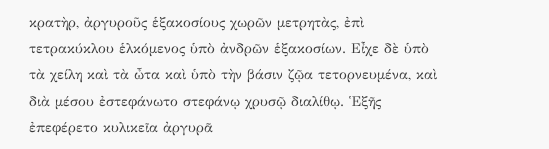κρατὴρ, ἀργυροῦς ἑξακοσίους χωρῶν μετρητὰς, ἐπὶ τετρακύκλου ἑλκόμενος ὑπὸ ἀνδρῶν ἑξακοσίων. Εἶχε δὲ ὑπὸ τὰ χείλη καὶ τὰ ὦτα καὶ ὑπὸ τὴν βάσιν ζῷα τετορνευμένα, καὶ διὰ μέσου ἐστεφάνωτο στεφάνῳ χρυσῷ διαλίθῳ. Ἑξῆς ἐπεφέρετο κυλικεῖα ἀργυρᾶ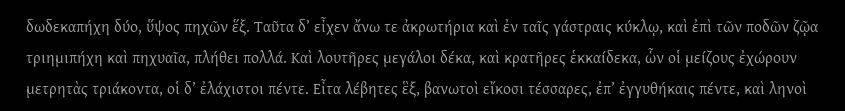δωδεκαπήχη δύο, ὕψος πηχῶν ἕξ. Ταῦτα δ’ εἶχεν ἄνω τε ἀκρωτήρια καὶ ἐν ταῖς γάστραις κύκλῳ, καὶ ἐπὶ τῶν ποδῶν ζῷα τριημιπήχη καὶ πηχυαῖα, πλήθει πολλά. Καὶ λουτῆρες μεγάλοι δέκα, καὶ κρατῆρες ἑκκαίδεκα, ὧν οἱ μείζους ἐχώρουν μετρητὰς τριάκοντα, οἱ δ’ ἐλάχιστοι πέντε. Εἶτα λέβητες ἓξ, βανωτοὶ εἴκοσι τέσσαρες, ἐπ’ ἐγγυθήκαις πέντε, καὶ ληνοὶ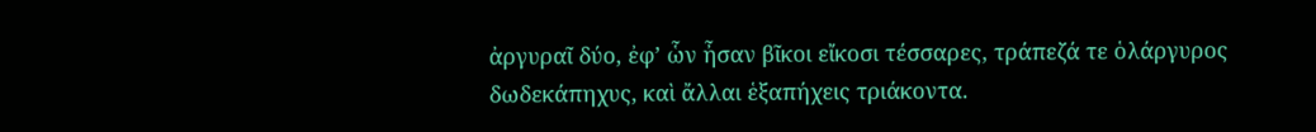ἀργυραῖ δύο, ἐφ’ ὧν ἦσαν βῖκοι εἴκοσι τέσσαρες, τράπεζά τε ὁλάργυρος δωδεκάπηχυς, καὶ ἄλλαι ἑξαπήχεις τριάκοντα.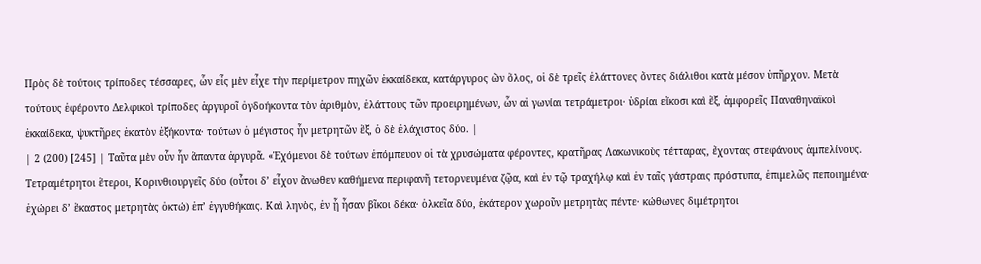Πρὸς δὲ τούτοις τρίποδες τέσσαρες, ὧν εἷς μὲν εἶχε τὴν περίμετρον πηχῶν ἑκκαίδεκα, κατάργυρος ὢν ὅλος, οἱ δὲ τρεῖς ἐλάττονες ὄντες διάλιθοι κατὰ μέσον ὑπῆρχον. Μετὰ τούτους ἐφέροντο Δελφικοὶ τρίποδες ἀργυροῖ ὀγδοήκοντα τὸν ἀριθμὸν, ἐλάττους τῶν προειρημένων, ὧν αἱ γωνίαι τετράμετροι· ὑδρίαι εἴκοσι καὶ ἓξ, ἀμφορεῖς Παναθηναϊκοὶ ἑκκαίδεκα, ψυκτῆρες ἑκατὸν ἑξήκοντα· τούτων ὁ μέγιστος ἦν μετρητῶν ἓξ, ὁ δὲ ἐλάχιστος δύο. |
| 2 (200) [245] | Ταῦτα μὲν οὖν ἦν ἅπαντα ἀργυρᾶ. «Ἐχόμενοι δὲ τούτων ἐπόμπευον οἱ τὰ χρυσώματα φέροντες, κρατῆρας Λακωνικοὺς τέτταρας, ἔχοντας στεφάνους ἀμπελίνους. Τετραμέτρητοι ἕτεροι, Κορινθιουργεῖς δύο (οὗτοι δ’ εἶχον ἄνωθεν καθήμενα περιφανῆ τετορνευμένα ζῷα, καὶ ἐν τῷ τραχήλῳ καὶ ἐν ταῖς γάστραις πρόστυπα, ἐπιμελῶς πεποιημένα· ἐχώρει δ’ ἕκαστος μετρητὰς ὀκτώ) ἐπ’ ἐγγυθήκαις. Καὶ ληνὸς, ἐν ᾗ ἦσαν βῖκοι δέκα· ὁλκεῖα δύο, ἑκάτερον χωροῦν μετρητὰς πέντε· κώθωνες διμέτρητοι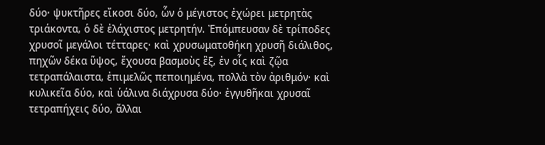δύο· ψυκτῆρες εἴκοσι δύο, ὧν ὁ μέγιστος ἐχώρει μετρητὰς τριάκοντα, ὁ δὲ ἐλάχιστος μετρητήν. Ἐπόμπευσαν δὲ τρίποδες χρυσοῖ μεγάλοι τέτταρες· καὶ χρυσωματοθήκη χρυσῆ διάλιθος, πηχῶν δέκα ὕψος, ἔχουσα βασμοὺς ἓξ, ἐν οἷς καὶ ζῷα τετραπάλαιστα, ἐπιμελῶς πεποιημένα, πολλὰ τὸν ἀριθμόν· καὶ κυλικεῖα δύο, καὶ ὑάλινα διάχρυσα δύο· ἐγγυθῆκαι χρυσαῖ τετραπήχεις δύο, ἄλλαι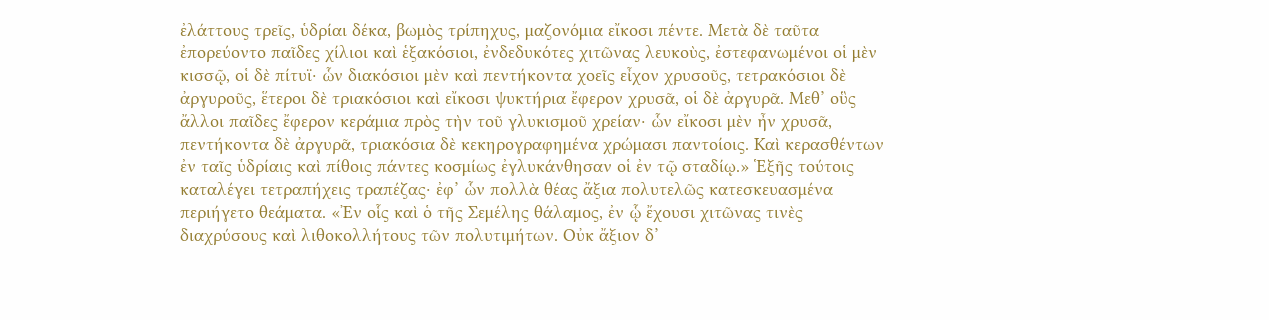ἐλάττους τρεῖς, ὑδρίαι δέκα, βωμὸς τρίπηχυς, μαζονόμια εἴκοσι πέντε. Μετὰ δὲ ταῦτα ἐπορεύοντο παῖδες χίλιοι καὶ ἑξακόσιοι, ἐνδεδυκότες χιτῶνας λευκοὺς, ἐστεφανωμένοι οἱ μὲν κισσῷ, οἱ δὲ πίτυϊ· ὧν διακόσιοι μὲν καὶ πεντήκοντα χοεῖς εἶχον χρυσοῦς, τετρακόσιοι δὲ ἀργυροῦς, ἕτεροι δὲ τριακόσιοι καὶ εἴκοσι ψυκτήρια ἔφερον χρυσᾶ, οἱ δὲ ἀργυρᾶ. Μεθ’ οὓς ἄλλοι παῖδες ἔφερον κεράμια πρὸς τὴν τοῦ γλυκισμοῦ χρείαν· ὧν εἴκοσι μὲν ἦν χρυσᾶ, πεντήκοντα δὲ ἀργυρᾶ, τριακόσια δὲ κεκηρογραφημένα χρώμασι παντοίοις. Καὶ κερασθέντων ἐν ταῖς ὑδρίαις καὶ πίθοις πάντες κοσμίως ἐγλυκάνθησαν οἱ ἐν τῷ σταδίῳ.» Ἑξῆς τούτοις καταλέγει τετραπήχεις τραπέζας· ἐφ’ ὧν πολλὰ θέας ἄξια πολυτελῶς κατεσκευασμένα περιήγετο θεάματα. «Ἐν οἷς καὶ ὁ τῆς Σεμέλης θάλαμος, ἐν ᾧ ἔχουσι χιτῶνας τινὲς διαχρύσους καὶ λιθοκολλήτους τῶν πολυτιμήτων. Οὐκ ἄξιον δ’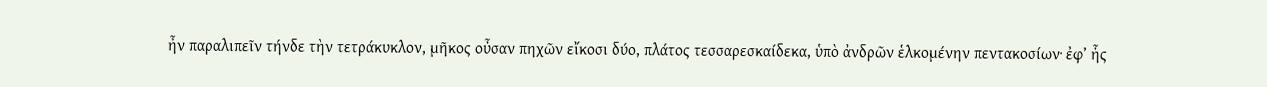ἦν παραλιπεῖν τήνδε τὴν τετράκυκλον, μῆκος οὖσαν πηχῶν εἴκοσι δύο, πλάτος τεσσαρεσκαίδεκα, ὑπὸ ἀνδρῶν ἑλκομένην πεντακοσίων· ἐφ’ ἧς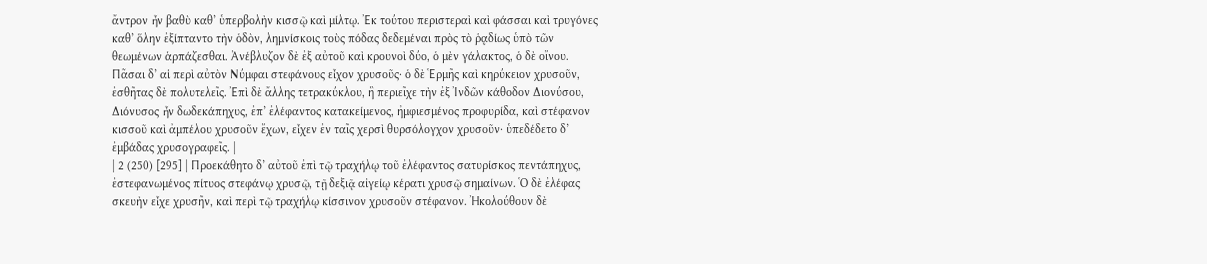ἄντρον ἦν βαθὺ καθ’ ὑπερβολὴν κισσῷ καὶ μίλτῳ. Ἐκ τούτου περιστεραὶ καὶ φάσσαι καὶ τρυγόνες καθ’ ὅλην ἐξίπταντο τὴν ὁδὸν, λημνίσκοις τοὺς πόδας δεδεμέναι πρὸς τὸ ῥᾳδίως ὑπὸ τῶν θεωμένων ἁρπάζεσθαι. Ἀνέβλυζον δὲ ἐξ αὐτοῦ καὶ κρουνοὶ δύο, ὁ μὲν γάλακτος, ὁ δὲ οἴνου. Πᾶσαι δ’ αἱ περὶ αὐτὸν Νύμφαι στεφάνους εἶχον χρυσοῦς· ὁ δὲ Ἑρμῆς καὶ κηρύκειον χρυσοῦν, ἐσθῆτας δὲ πολυτελεῖς. Ἐπὶ δὲ ἄλλης τετρακύκλου, ἣ περιεῖχε τὴν ἐξ Ἰνδῶν κάθοδον Διονύσου, Διόνυσος ἦν δωδεκάπηχυς, ἐπ’ ἐλέφαντος κατακείμενος, ἠμφιεσμένος προφυρίδα, καὶ στέφανον κισσοῦ καὶ ἀμπέλου χρυσοῦν ἔχων, εἶχεν ἐν ταῖς χερσὶ θυρσόλογχον χρυσοῦν· ὑπεδέδετο δ’ ἐμβάδας χρυσογραφεῖς. |
| 2 (250) [295] | Προεκάθητο δ’ αὐτοῦ ἐπὶ τῷ τραχήλῳ τοῦ ἐλέφαντος σατυρίσκος πεντάπηχυς, ἐστεφανωμένος πίτυος στεφάνῳ χρυσῷ, τῇ δεξιᾷ αἰγείῳ κέρατι χρυσῷ σημαίνων. Ὁ δὲ ἐλέφας σκευὴν εἶχε χρυσῆν, καὶ περὶ τῷ τραχήλῳ κίσσινον χρυσοῦν στέφανον. Ἠκολούθουν δὲ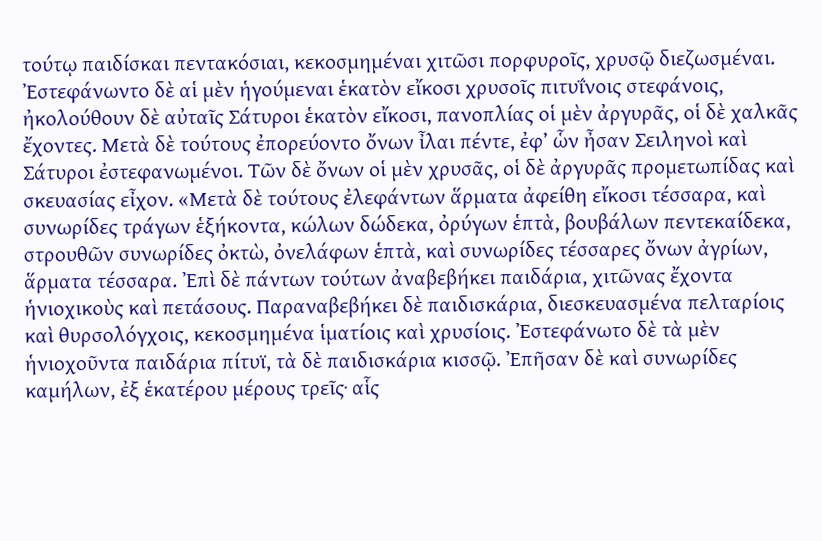τούτῳ παιδίσκαι πεντακόσιαι, κεκοσμημέναι χιτῶσι πορφυροῖς, χρυσῷ διεζωσμέναι. Ἐστεφάνωντο δὲ αἱ μὲν ἡγούμεναι ἑκατὸν εἴκοσι χρυσοῖς πιτυΐνοις στεφάνοις, ἠκολούθουν δὲ αὐταῖς Σάτυροι ἑκατὸν εἴκοσι, πανοπλίας οἱ μὲν ἀργυρᾶς, οἱ δὲ χαλκᾶς ἔχοντες. Μετὰ δὲ τούτους ἐπορεύοντο ὄνων ἶλαι πέντε, ἐφ’ ὧν ἦσαν Σειληνοὶ καὶ Σάτυροι ἐστεφανωμένοι. Τῶν δὲ ὄνων οἱ μὲν χρυσᾶς, οἱ δὲ ἀργυρᾶς προμετωπίδας καὶ σκευασίας εἶχον. «Μετὰ δὲ τούτους ἐλεφάντων ἅρματα ἀφείθη εἴκοσι τέσσαρα, καὶ συνωρίδες τράγων ἑξήκοντα, κώλων δώδεκα, ὀρύγων ἑπτὰ, βουβάλων πεντεκαίδεκα, στρουθῶν συνωρίδες ὀκτὼ, ὀνελάφων ἑπτὰ, καὶ συνωρίδες τέσσαρες ὄνων ἀγρίων, ἅρματα τέσσαρα. Ἐπὶ δὲ πάντων τούτων ἀναβεβήκει παιδάρια, χιτῶνας ἔχοντα ἡνιοχικοὺς καὶ πετάσους. Παραναβεβήκει δὲ παιδισκάρια, διεσκευασμένα πελταρίοις καὶ θυρσολόγχοις, κεκοσμημένα ἱματίοις καὶ χρυσίοις. Ἐστεφάνωτο δὲ τὰ μὲν ἡνιοχοῦντα παιδάρια πίτυϊ, τὰ δὲ παιδισκάρια κισσῷ. Ἐπῆσαν δὲ καὶ συνωρίδες καμήλων, ἐξ ἑκατέρου μέρους τρεῖς· αἷς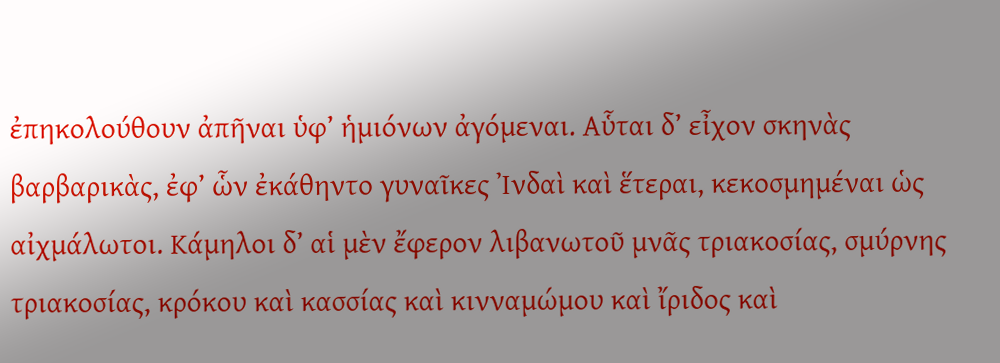ἐπηκολούθουν ἀπῆναι ὑφ’ ἡμιόνων ἀγόμεναι. Αὗται δ’ εἶχον σκηνὰς βαρβαρικὰς, ἐφ’ ὧν ἐκάθηντο γυναῖκες Ἰνδαὶ καὶ ἕτεραι, κεκοσμημέναι ὡς αἰχμάλωτοι. Κάμηλοι δ’ αἱ μὲν ἔφερον λιβανωτοῦ μνᾶς τριακοσίας, σμύρνης τριακοσίας, κρόκου καὶ κασσίας καὶ κινναμώμου καὶ ἴριδος καὶ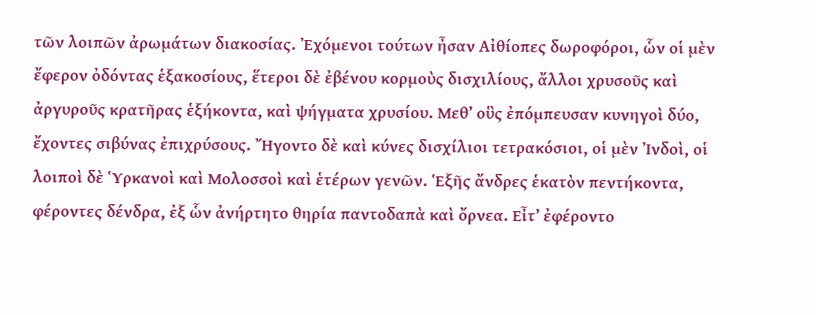τῶν λοιπῶν ἀρωμάτων διακοσίας. Ἐχόμενοι τούτων ἦσαν Αἰθίοπες δωροφόροι, ὧν οἱ μὲν ἔφερον ὀδόντας ἑξακοσίους, ἕτεροι δὲ ἐβένου κορμοὺς δισχιλίους, ἄλλοι χρυσοῦς καὶ ἀργυροῦς κρατῆρας ἑξήκοντα, καὶ ψήγματα χρυσίου. Μεθ’ οὓς ἐπόμπευσαν κυνηγοὶ δύο, ἔχοντες σιβύνας ἐπιχρύσους. Ἤγοντο δὲ καὶ κύνες δισχίλιοι τετρακόσιοι, οἱ μὲν Ἰνδοὶ, οἱ λοιποὶ δὲ Ὑρκανοὶ καὶ Μολοσσοὶ καὶ ἑτέρων γενῶν. Ἑξῆς ἄνδρες ἑκατὸν πεντήκοντα, φέροντες δένδρα, ἐξ ὧν ἀνήρτητο θηρία παντοδαπὰ καὶ ὄρνεα. Εἶτ’ ἐφέροντο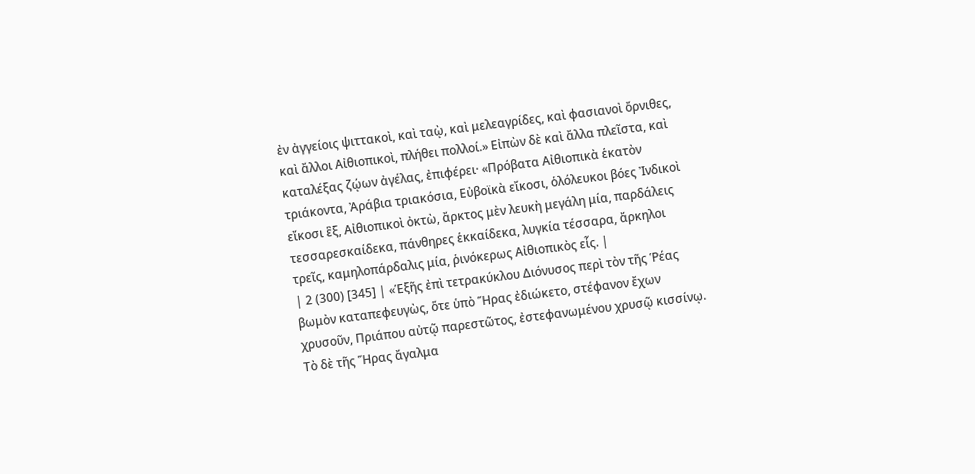ἐν ἀγγείοις ψιττακοὶ, καὶ ταῲ, καὶ μελεαγρίδες, καὶ φασιανοὶ ὄρνιθες, καὶ ἄλλοι Αἰθιοπικοὶ, πλήθει πολλοί.» Εἰπὼν δὲ καὶ ἄλλα πλεῖστα, καὶ καταλέξας ζῴων ἀγέλας, ἐπιφέρει· «Πρόβατα Αἰθιοπικὰ ἑκατὸν τριάκοντα, Ἀράβια τριακόσια, Εὐβοϊκὰ εἴκοσι, ὁλόλευκοι βόες Ἰνδικοὶ εἴκοσι ἓξ, Αἰθιοπικοὶ ὀκτὼ, ἄρκτος μὲν λευκὴ μεγάλη μία, παρδάλεις τεσσαρεσκαίδεκα, πάνθηρες ἑκκαίδεκα, λυγκία τέσσαρα, ἄρκηλοι τρεῖς, καμηλοπάρδαλις μία, ῥινόκερως Αἰθιοπικὸς εἷς. |
| 2 (300) [345] | «Ἑξῆς ἐπὶ τετρακύκλου Διόνυσος περὶ τὸν τῆς Ῥέας βωμὸν καταπεφευγὼς, ὅτε ὑπὸ Ἥρας ἐδιώκετο, στέφανον ἔχων χρυσοῦν, Πριάπου αὐτῷ παρεστῶτος, ἐστεφανωμένου χρυσῷ κισσίνῳ. Τὸ δὲ τῆς Ἥρας ἄγαλμα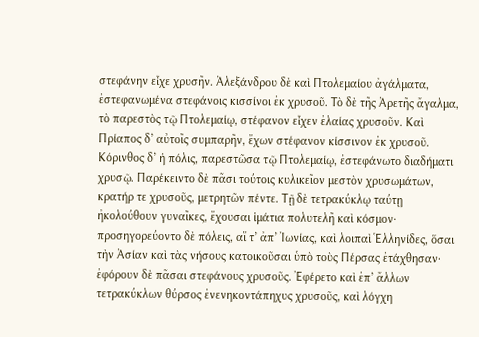στεφάνην εἶχε χρυσῆν. Ἀλεξάνδρου δὲ καὶ Πτολεμαίου ἀγάλματα, ἐστεφανωμένα στεφάνοις κισσίνοι ἐκ χρυσοῦ. Τὸ δὲ τῆς Ἀρετῆς ἄγαλμα, τὸ παρεστὸς τῷ Πτολεμαίῳ, στέφανον εἶχεν ἐλαίας χρυσοῦν. Καὶ Πρίαπος δ’ αὐτοῖς συμπαρῆν, ἔχων στέφανον κίσσινον ἐκ χρυσοῦ. Κόρινθος δ’ ἡ πόλις, παρεστῶσα τῷ Πτολεμαίῳ, ἐστεφάνωτο διαδήματι χρυσῷ. Παρέκειντο δὲ πᾶσι τούτοις κυλικεῖον μεστὸν χρυσωμάτων, κρατήρ τε χρυσοῦς, μετρητῶν πέντε. Τῇ δὲ τετρακύκλῳ ταύτῃ ἠκολούθουν γυναῖκες, ἔχουσαι ἱμάτια πολυτελῆ καὶ κόσμον· προσηγορεύοντο δὲ πόλεις, αἵ τ’ ἀπ’ Ἰωνίας, καὶ λοιπαὶ Ἑλληνίδες, ὅσαι τὴν Ἀσίαν καὶ τὰς νήσους κατοικοῦσαι ὑπὸ τοὺς Πέρσας ἐτάχθησαν· ἐφόρουν δὲ πᾶσαι στεφάνους χρυσοῦς. Ἐφέρετο καὶ ἐπ’ ἄλλων τετρακύκλων θύρσος ἐνενηκοντάπηχυς χρυσοῦς, καὶ λόγχη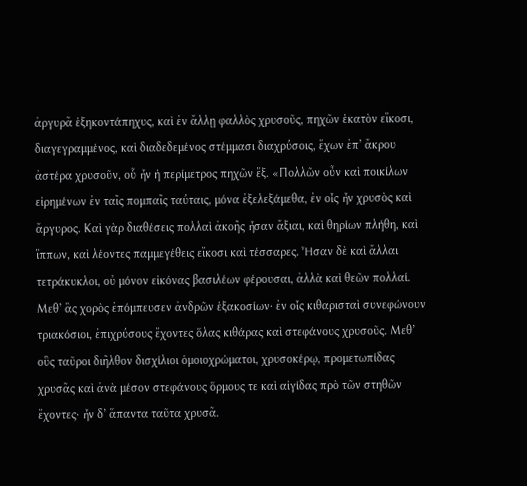ἀργυρᾶ ἑξηκοντάπηχυς, καὶ ἐν ἄλλῃ φαλλὸς χρυσοῦς, πηχῶν ἑκατὸν εἴκοσι, διαγεγραμμένος, καὶ διαδεδεμένος στέμμασι διαχρύσοις, ἔχων ἐπ’ ἄκρου ἀστέρα χρυσοῦν, οὗ ἦν ἡ περίμετρος πηχῶν ἕξ. «Πολλῶν οὖν καὶ ποικίλων εἰρημένων ἐν ταῖς πομπαῖς ταύταις, μόνα ἐξελεξάμεθα, ἐν οἷς ἦν χρυσὸς καὶ ἄργυρος. Καὶ γὰρ διαθέσεις πολλαὶ ἀκοῆς ἦσαν ἄξιαι, καὶ θηρίων πλήθη, καὶ ἵππων, καὶ λέοντες παμμεγέθεις εἴκοσι καὶ τέσσαρες. Ἦσαν δὲ καὶ ἄλλαι τετράκυκλοι, οὐ μόνον εἰκόνας βασιλέων φέρουσαι, ἀλλὰ καὶ θεῶν πολλαί. Μεθ’ ἃς χορὸς ἐπόμπευσεν ἀνδρῶν ἑξακοσίων· ἐν οἷς κιθαρισταὶ συνεφώνουν τριακόσιοι, ἐπιχρύσους ἔχοντες ὅλας κιθάρας καὶ στεφάνους χρυσοῦς. Μεθ’ οὓς ταῦροι διῆλθον δισχίλιοι ὁμοιοχρώματοι, χρυσοκέρῳ, προμετωπίδας χρυσᾶς καὶ ἀνὰ μέσον στεφάνους ὅρμους τε καὶ αἰγίδας πρὸ τῶν στηθῶν ἔχοντες· ἦν δ’ ἅπαντα ταῦτα χρυσᾶ.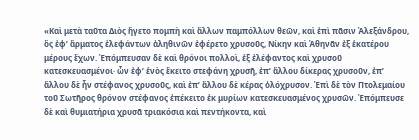«Καὶ μετὰ ταῦτα Διὸς ἤγετο πομπὴ καὶ ἄλλων παμπόλλων θεῶν, καὶ ἐπὶ πᾶσιν Ἀλεξάνδρου, ὃς ἐφ’ ἅρματος ἐλεφάντων ἀληθινῶν ἐφέρετο χρυσοῦς, Νίκην καὶ Ἀθηνᾶν ἐξ ἑκατέρου μέρους ἔχων. Ἐπόμπευσαν δὲ καὶ θρόνοι πολλοὶ, ἐξ ἐλέφαντος καὶ χρυσοῦ κατεσκευασμένοι· ὧν ἐφ’ ἑνὸς ἔκειτο στεφάνη χρυσῆ, ἐπ’ ἄλλου δίκερας χρυσοῦν, ἐπ’ ἄλλου δὲ ἦν στέφανος χρυσοῦς, καὶ ἐπ’ ἄλλου δὲ κέρας ὁλόχρυσον. Ἐπὶ δὲ τὸν Πτολεμαίου τοῦ Σωτῆρος θρόνον στέφανος ἐπέκειτο ἐκ μυρίων κατεσκευασμένος χρυσῶν. Ἐπόμπευσε δὲ καὶ θυμιατήρια χρυσᾶ τριακόσια καὶ πεντήκοντα, καὶ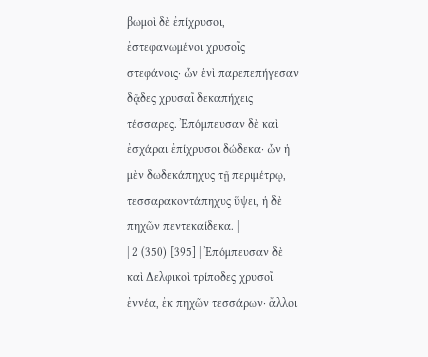βωμοὶ δὲ ἐπίχρυσοι, ἐστεφανωμένοι χρυσοῖς στεφάνοις· ὧν ἑνὶ παρεπεπήγεσαν δᾷδες χρυσαῖ δεκαπήχεις τέσσαρες. Ἐπόμπευσαν δὲ καὶ ἐσχάραι ἐπίχρυσοι δώδεκα· ὧν ἡ μὲν δωδεκάπηχυς τῇ περιμέτρῳ, τεσσαρακοντάπηχυς ὕψει, ἡ δὲ πηχῶν πεντεκαίδεκα. |
| 2 (350) [395] | Ἐπόμπευσαν δὲ καὶ Δελφικοὶ τρίποδες χρυσοῖ ἐννέα, ἐκ πηχῶν τεσσάρων· ἄλλοι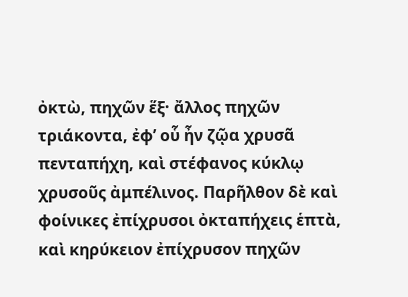ὀκτὼ, πηχῶν ἕξ· ἄλλος πηχῶν τριάκοντα, ἐφ’ οὗ ἦν ζῷα χρυσᾶ πενταπήχη, καὶ στέφανος κύκλῳ χρυσοῦς ἀμπέλινος. Παρῆλθον δὲ καὶ φοίνικες ἐπίχρυσοι ὀκταπήχεις ἑπτὰ, καὶ κηρύκειον ἐπίχρυσον πηχῶν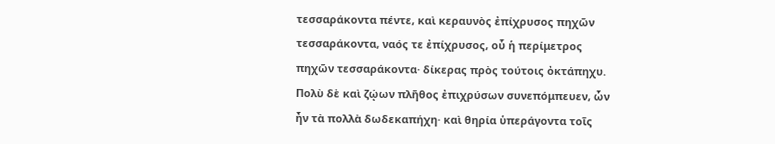τεσσαράκοντα πέντε, καὶ κεραυνὸς ἐπίχρυσος πηχῶν τεσσαράκοντα, ναός τε ἐπίχρυσος, οὗ ἡ περίμετρος πηχῶν τεσσαράκοντα· δίκερας πρὸς τούτοις ὀκτάπηχυ. Πολὺ δὲ καὶ ζῴων πλῆθος ἐπιχρύσων συνεπόμπευεν, ὧν ἦν τὰ πολλὰ δωδεκαπήχη· καὶ θηρία ὑπεράγοντα τοῖς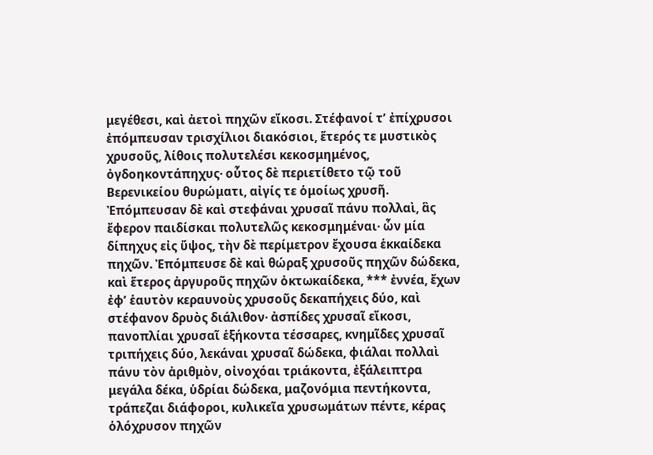μεγέθεσι, καὶ ἀετοὶ πηχῶν εἴκοσι. Στέφανοί τ’ ἐπίχρυσοι ἐπόμπευσαν τρισχίλιοι διακόσιοι, ἕτερός τε μυστικὸς χρυσοῦς, λίθοις πολυτελέσι κεκοσμημένος, ὀγδοηκοντάπηχυς· οὗτος δὲ περιετίθετο τῷ τοῦ Βερενικείου θυρώματι, αἰγίς τε ὁμοίως χρυσῆ. Ἐπόμπευσαν δὲ καὶ στεφάναι χρυσαῖ πάνυ πολλαὶ, ἃς ἔφερον παιδίσκαι πολυτελῶς κεκοσμημέναι· ὧν μία δίπηχυς εἰς ὕψος, τὴν δὲ περίμετρον ἔχουσα ἑκκαίδεκα πηχῶν. Ἐπόμπευσε δὲ καὶ θώραξ χρυσοῦς πηχῶν δώδεκα, καὶ ἕτερος ἀργυροῦς πηχῶν ὀκτωκαίδεκα, *** ἐννέα, ἔχων ἐφ’ ἑαυτὸν κεραυνοὺς χρυσοῦς δεκαπήχεις δύο, καὶ στέφανον δρυὸς διάλιθον· ἀσπίδες χρυσαῖ εἴκοσι, πανοπλίαι χρυσαῖ ἑξήκοντα τέσσαρες, κνημῖδες χρυσαῖ τριπήχεις δύο, λεκάναι χρυσαῖ δώδεκα, φιάλαι πολλαὶ πάνυ τὸν ἀριθμὸν, οἰνοχόαι τριάκοντα, ἐξάλειπτρα μεγάλα δέκα, ὑδρίαι δώδεκα, μαζονόμια πεντήκοντα, τράπεζαι διάφοροι, κυλικεῖα χρυσωμάτων πέντε, κέρας ὁλόχρυσον πηχῶν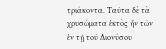τριάκοντα. Ταῦτα δὲ τὰ χρυσώματα ἐκτὸς ἦν τῶν ἐν τῇ τοῦ Διονύσου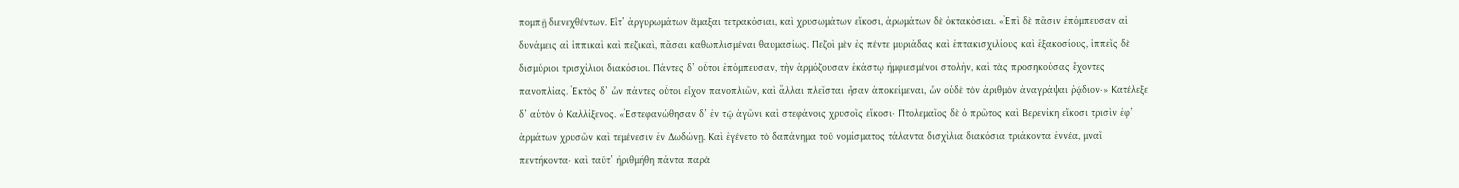πομπῇ διενεχθέντων. Εἶτ’ ἀργυρωμάτων ἅμαξαι τετρακόσιαι, καὶ χρυσωμάτων εἴκοσι, ἀρωμάτων δὲ ὀκτακόσιαι. «Ἐπὶ δὲ πᾶσιν ἐπόμπευσαν αἱ δυνάμεις αἱ ἱππικαὶ καὶ πεζικαὶ, πᾶσαι καθωπλισμέναι θαυμασίως. Πεζοὶ μὲν ἐς πέντε μυριάδας καὶ ἑπτακισχιλίους καὶ ἑξακοσίους, ἱππεῖς δὲ δισμύριοι τρισχίλιοι διακόσιοι. Πάντες δ’ οὗτοι ἐπόμπευσαν, τὴν ἁρμόζουσαν ἑκάστῳ ἠμφιεσμένοι στολὴν, καὶ τὰς προσηκούσας ἔχοντες πανοπλίας. Ἐκτὸς δ’ ὧν πάντες οὗτοι εἶχον πανοπλιῶν, καὶ ἄλλαι πλεῖσται ἦσαν ἀποκείμεναι, ὧν οὐδὲ τὸν ἀριθμὸν ἀναγράψαι ῥᾴδιον·» Κατέλεξε δ’ αὐτὸν ὁ Καλλίξενος. «Ἐστεφανώθησαν δ’ ἐν τῷ ἀγῶνι καὶ στεφάνοις χρυσοῖς εἴκοσι· Πτολεμαῖος δὲ ὁ πρῶτος καὶ Βερενίκη εἴκοσι τρισὶν ἐφ’ ἁρμάτων χρυσῶν καὶ τεμένεσιν ἐν Δωδώνῃ. Καὶ ἐγένετο τὸ δαπάνημα τοῦ νομίσματος τάλαντα δισχίλια διακόσια τριάκοντα ἐννέα, μναῖ πεντήκοντα· καὶ ταῦτ’ ἠριθμήθη πάντα παρὰ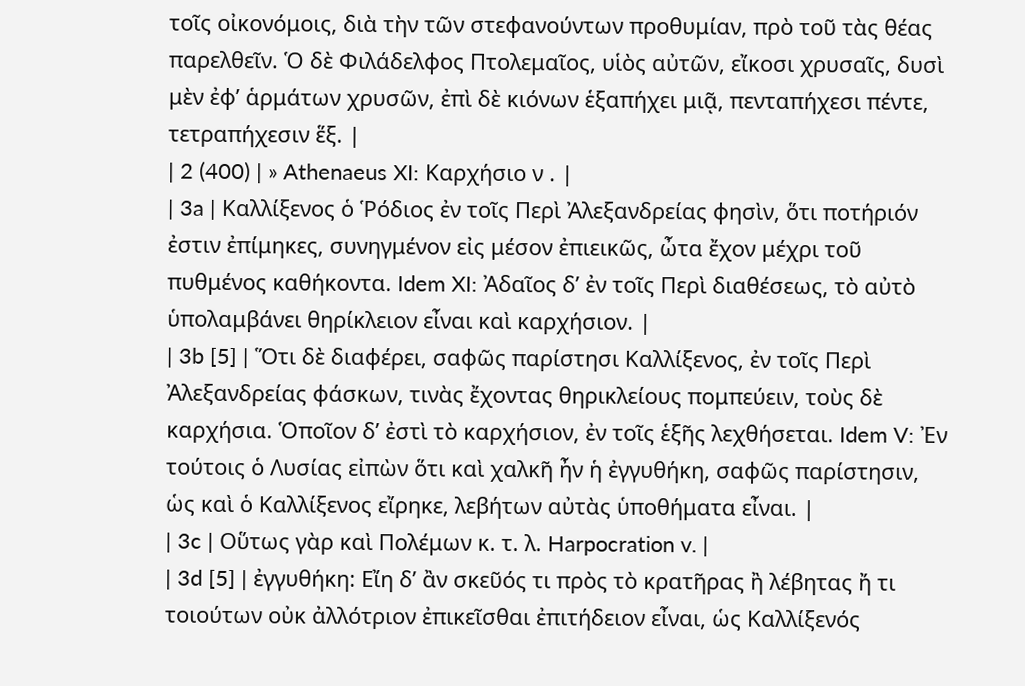τοῖς οἰκονόμοις, διὰ τὴν τῶν στεφανούντων προθυμίαν, πρὸ τοῦ τὰς θέας παρελθεῖν. Ὁ δὲ Φιλάδελφος Πτολεμαῖος, υἱὸς αὐτῶν, εἴκοσι χρυσαῖς, δυσὶ μὲν ἐφ’ ἁρμάτων χρυσῶν, ἐπὶ δὲ κιόνων ἑξαπήχει μιᾷ, πενταπήχεσι πέντε, τετραπήχεσιν ἕξ. |
| 2 (400) | » Athenaeus XI: Καρχήσιο ν . |
| 3a | Καλλίξενος ὁ Ῥόδιος ἐν τοῖς Περὶ Ἀλεξανδρείας φησὶν, ὅτι ποτήριόν ἐστιν ἐπίμηκες, συνηγμένον εἰς μέσον ἐπιεικῶς, ὦτα ἔχον μέχρι τοῦ πυθμένος καθήκοντα. Idem XI: Ἀδαῖος δ’ ἐν τοῖς Περὶ διαθέσεως, τὸ αὐτὸ ὑπολαμβάνει θηρίκλειον εἶναι καὶ καρχήσιον. |
| 3b [5] | Ὅτι δὲ διαφέρει, σαφῶς παρίστησι Καλλίξενος, ἐν τοῖς Περὶ Ἀλεξανδρείας φάσκων, τινὰς ἔχοντας θηρικλείους πομπεύειν, τοὺς δὲ καρχήσια. Ὁποῖον δ’ ἐστὶ τὸ καρχήσιον, ἐν τοῖς ἑξῆς λεχθήσεται. Idem V: Ἐν τούτοις ὁ Λυσίας εἰπὼν ὅτι καὶ χαλκῆ ἦν ἡ ἐγγυθήκη, σαφῶς παρίστησιν, ὡς καὶ ὁ Καλλίξενος εἴρηκε, λεβήτων αὐτὰς ὑποθήματα εἶναι. |
| 3c | Οὕτως γὰρ καὶ Πολέμων κ. τ. λ. Harpocration v. |
| 3d [5] | ἐγγυθήκη: Εἴη δ’ ἂν σκεῦός τι πρὸς τὸ κρατῆρας ἢ λέβητας ἤ τι τοιούτων οὐκ ἀλλότριον ἐπικεῖσθαι ἐπιτήδειον εἶναι, ὡς Καλλίξενός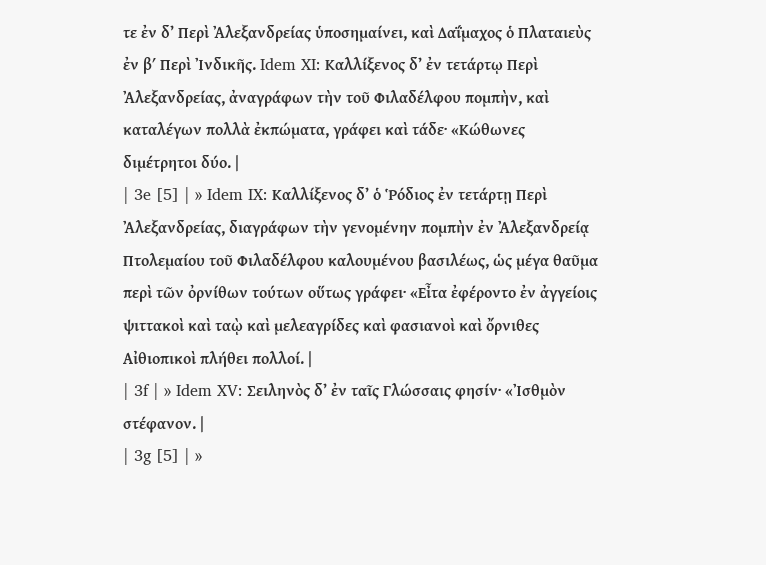τε ἐν δ’ Περὶ Ἀλεξανδρείας ὑποσημαίνει, καὶ Δαΐμαχος ὁ Πλαταιεὺς ἐν βʹ Περὶ Ἰνδικῆς. Idem XI: Καλλίξενος δ’ ἐν τετάρτῳ Περὶ Ἀλεξανδρείας, ἀναγράφων τὴν τοῦ Φιλαδέλφου πομπὴν, καὶ καταλέγων πολλὰ ἐκπώματα, γράφει καὶ τάδε· «Κώθωνες διμέτρητοι δύο. |
| 3e [5] | » Idem IX: Καλλίξενος δ’ ὁ Ῥόδιος ἐν τετάρτῃ Περὶ Ἀλεξανδρείας, διαγράφων τὴν γενομένην πομπὴν ἐν Ἀλεξανδρείᾳ Πτολεμαίου τοῦ Φιλαδέλφου καλουμένου βασιλέως, ὡς μέγα θαῦμα περὶ τῶν ὀρνίθων τούτων οὕτως γράφει· «Εἶτα ἐφέροντο ἐν ἀγγείοις ψιττακοὶ καὶ ταῲ καὶ μελεαγρίδες καὶ φασιανοὶ καὶ ὄρνιθες Αἰθιοπικοὶ πλήθει πολλοί. |
| 3f | » Idem XV: Σειληνὸς δ’ ἐν ταῖς Γλώσσαις φησίν· «Ἰσθμὸν στέφανον. |
| 3g [5] | »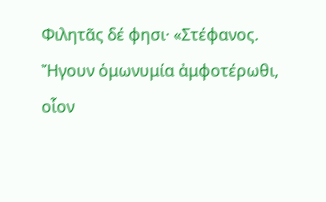Φιλητᾶς δέ φησι· «Στέφανος. Ἤγουν ὁμωνυμία ἀμφοτέρωθι, οἷον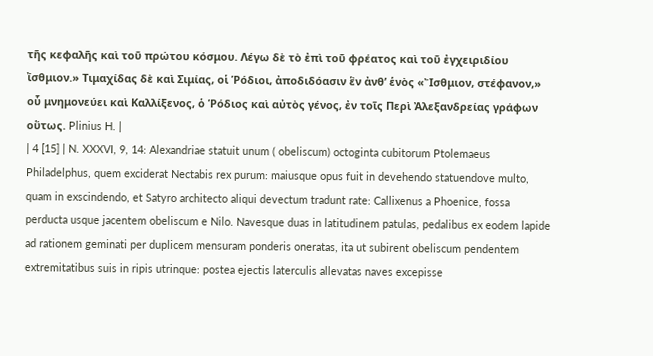τῆς κεφαλῆς καὶ τοῦ πρώτου κόσμου. Λέγω δὲ τὸ ἐπὶ τοῦ φρέατος καὶ τοῦ ἐγχειριδίου ἴσθμιον.» Τιμαχίδας δὲ καὶ Σιμίας, οἱ Ῥόδιοι, ἀποδιδόασιν ἓν ἀνθ’ ἑνὸς «Ἴσθμιον, στέφανον,» οὗ μνημονεύει καὶ Καλλίξενος, ὁ Ῥόδιος καὶ αὐτὸς γένος, ἐν τοῖς Περὶ Ἀλεξανδρείας γράφων οὕτως. Plinius H. |
| 4 [15] | N. XXXVI, 9, 14: Alexandriae statuit unum ( obeliscum) octoginta cubitorum Ptolemaeus Philadelphus, quem exciderat Nectabis rex purum: maiusque opus fuit in devehendo statuendove multo, quam in exscindendo, et Satyro architecto aliqui devectum tradunt rate: Callixenus a Phoenice, fossa perducta usque jacentem obeliscum e Nilo. Navesque duas in latitudinem patulas, pedalibus ex eodem lapide ad rationem geminati per duplicem mensuram ponderis oneratas, ita ut subirent obeliscum pendentem extremitatibus suis in ripis utrinque: postea ejectis laterculis allevatas naves excepisse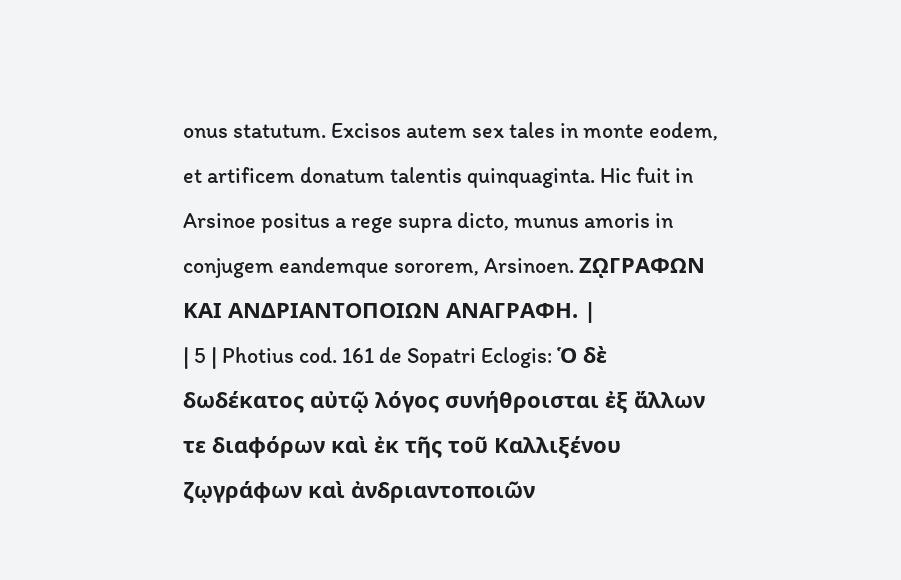onus statutum. Excisos autem sex tales in monte eodem, et artificem donatum talentis quinquaginta. Hic fuit in Arsinoe positus a rege supra dicto, munus amoris in conjugem eandemque sororem, Arsinoen. ΖῼΓΡΑΦΩΝ ΚΑΙ ΑΝΔΡΙΑΝΤΟΠΟΙΩΝ ΑΝΑΓΡΑΦΗ. |
| 5 | Photius cod. 161 de Sopatri Eclogis: Ὁ δὲ δωδέκατος αὐτῷ λόγος συνήθροισται ἐξ ἄλλων τε διαφόρων καὶ ἐκ τῆς τοῦ Καλλιξένου ζῳγράφων καὶ ἀνδριαντοποιῶν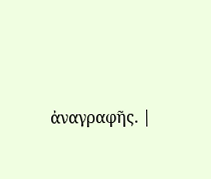ἀναγραφῆς. |